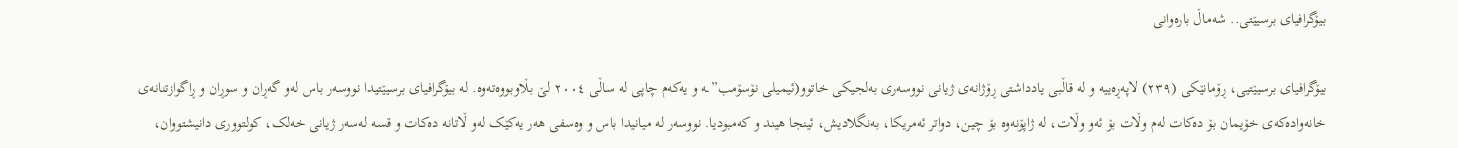بیۆگرافیای برسیێتی.. شەماڵ بارەوانی

بیۆگرافیای برسیێتیی، ڕۆمانێکی (٢٣٩) لاپەڕەییە و لە قاڵبی یادداشتی ڕۆژانەی ژیانی نووسەری بەلجیکی خاتوو(ئیمیلی نۆسۆمب”ـە و یەکەم چاپی لە ساڵی ٢٠٠٤ لێ بڵاوبووەتەوە. لە بیۆگرافیای برسیێتیدا نووسەر باس لەو گەڕان و سوڕان و ڕاگوازتنانەی خانەوادەکەی خۆیمان بۆ دەکات لەم وڵات بۆ ئەو وڵات، لە ژاپۆنەوە بۆ چین، دواتر ئەمریکا، بەنگلادیش، ئینجا هیند و کەمبودیا. نووسەر لە میانیدا باس و وەسفی هەر یەکێک لەو ڵاتانە دەکات و قسە لەسەر ژیانی خەلک، کولتووری دانیشتووان،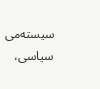سیستەمی سیاسی،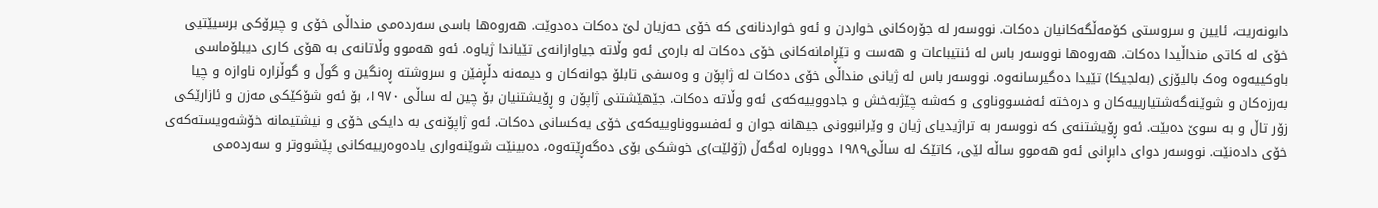دابونەریت، ئایین و سروستی کۆمەڵگەکانیان دەکات. نووسەر لە جۆرەکانی خواردن و ئەو خواردنانەی کە خۆی حەزیان لێ دەکات دەدوێت. هەروەها باسی سەردەمی منداڵی خۆی و چیرۆکی برسیێتیی خۆی لە کاتی منداڵیدا دەکات. هەروەها نووسەر باس لە ئنتیباعات و هەست و تێڕامانەکانی خۆی دەکات لە بارەی ئەو وڵاتە جیاوازانەی تێیاندا ژیاوە. ئەو هەموو وڵاتانەی بە هۆی کاری دیبلۆماسی باوکییەوە وەک بالیۆزی (بەلجیکا) تێیدا دەگیرسانەوە. نووسەر باس لە ژیانی منداڵی خۆی دەکات لە ژاپۆن و وەسفی تابلۆ جوانەکان و دیمەنە دڵڕفێن و سروشتە ڕەنگین و گوڵ و گوڵزارە ناوازە و چیا بەرزەکان و شوێنەگەشتیارییەکان و درەختە ئەفسووناوی و کەشە چێژبەخش و جادووییەکەی ئەو وڵاتە دەکات. جێهێشتنی ژاپۆن و ڕۆیشتنیان بۆ چین لە ساڵی ١٩٧٠، بۆ ئەو شۆکێکی مەزن و ئازارێکی زۆر تاڵ و بە سوێ دەبێت. ئەو ڕۆیشتنەی کە نووسەر بە تراژیدیای ژیان و وێرانبوونی جیهانە جوان و ئەفسووناوییەکەی خۆی یەکسانی دەکات. ئەو ژاپۆنەی بە دایکی خۆی و نیشتیمانە خۆشەویستەکەی خۆی دادەنێت. نووسەر دوای دابڕانی ئەو هەموو ساڵە لێی، کاتێک لە ساڵی١٩٨٩ دووبارە لەگەڵ (ژۆلێت)ی خوشکی بۆی دەگەڕێتەوە، دەبینێت شوێنەواری یادەوەرییەکانی پێشووتر و سەردەمی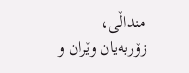منداڵی، زۆربەیان وێران و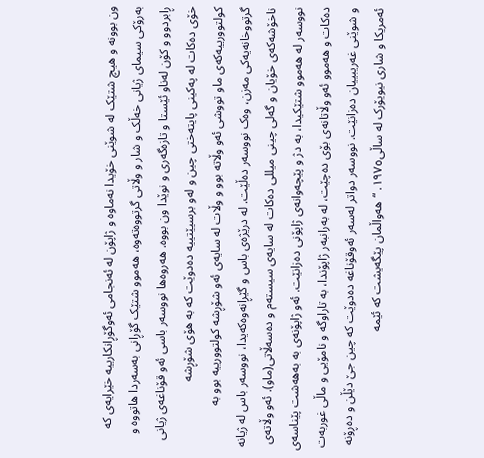ون بوونە و هیچ شتێک لە شوێنی خۆیدا نەماوە و ژاپۆن لە ئەنجامی ئەوگۆڕانکارییە خێرایەی کە بەرۆکی سیمای ژیانی خەڵک و شار و وڵاتی گرتووەتەوە، هەموو شتێک گۆڕانی بەسەردا هاتووە و ڕابردوو و کۆن لەناو ئێستا و تازەگەری و نوێدا ون بووە. هەروەها نووسەر باسی ئەو قۆناغەی ژیانی خۆی دەکات لە پەکینی پایتەختی چین و لەو برسیێتییە دەدوێت کە بە هۆی شۆڕشە کولتوورییەکەی ماو تووشی ئەو وڵاتە بوو و وڵات لە سایەی ئەو شۆڕشە کولتوورییە بوو بە گرتووخانەیەکی مەزن، وەک نووسەر دەڵێت. لە درێژەی باس و گێڕانەوەکەیدا، نووسەر باس لە ژیانە ناخۆشەکەی خۆیان و گەلی چینی میللی دەکات لە سایەی سیستەم و دەسەڵاتی(ماو). ئەو وڵاتەی نووسەر لە هەموو شتێکیدا، بە دژ و پێچەوانەی ژاپۆنی دەزانێت. ئەو ژاپۆنەی بە بەهەشت پێناسەی دەکات و هەموو ئەو وڵاتانەی بۆی دەچێت، لە بەرانبەر ژاپۆندا، بە تاراوگە و نامۆیی و ماڵی غوربەت و شوێنی غەریبییان دەزانێت. نووسەر دواتر لەسەر ئەوقۆناغە دەدوێت کە چین جێ دێڵن و دەڕۆنە ئەمریکا و شاری نیویۆرک لە ساڵی١٩٧٥. “هەواڵمان پێگەیشت کە ئێمە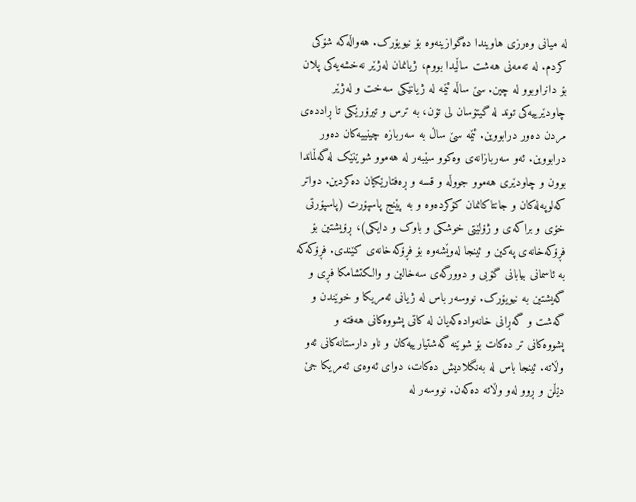لە میانی وەرزی هاویندا دەگوازینەوە بۆ نیویۆرک. هەواڵەکە شۆکی کردم. لە تەمەنی هەشت ساڵیدا بووم، ژیانمان لەژێر نەخشەیەکی پلان بۆ دانراوبوو لە چین. سێ ساڵە ئێمە لە ژیانێکی سەخت و لەژێر چاودێرییەکی توند لە گیتۆسان لی تۆن، بە ترس و تیرۆرێکی تا ڕاددەی مردن دەور درابووین. ئێمە سێ ساڵ بە سەربازە چینییەکان دەور درابووین. ئەو سەربازانەی وەکوو سێبەر لە هەموو شوێنێک لەگەڵماندا بوون و چاودێری هەموو جووڵە و قسە و ڕەفتارێکیان دەکردین. دواتر کەلوپەلەکان و جانتاکانمان کۆکردەوە و بە پێنج پاسپۆرت (پاسپۆرتی خۆی و براکەی و ژۆلێتی خوشکی و باوک و دایکی)، ڕۆیشتین بۆ فڕۆکەخانەی پەکین و ئینجا لەوێشەوە بۆ فڕۆکەخانەی کێندی. فڕۆکەکە بە ئاسمانی بیابانی گۆبی و دوورگەی سەخالین و والکتشامکا فڕی و گەیشتین بە نیویۆرک. نووسەر باس لە ژیانی ئەمریکا و خوێندن و گەشت و گەڕانی خانەوادەکەیان لە کاتی پشووەکانی هەفتە و پشووەکانی تر دەکات بۆ شوێنە گەشتیارییەکان و ناو دارستانەکانی ئەو وڵاتە. ئینجا باس لە بەنگلادیش دەکات، دوای ئەوەی ئەمریکا جێ دێڵن و ڕوو لەو وڵاتە دەکەن. نووسەر لە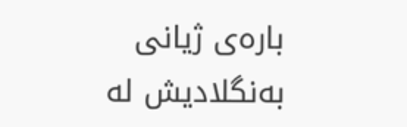بارەی ژیانی بەنگلادیش لە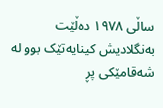ساڵی ١٩٧٨ دەڵێت بەنگلادیش کینایەتێک بوو لە شەقامێکی پڕ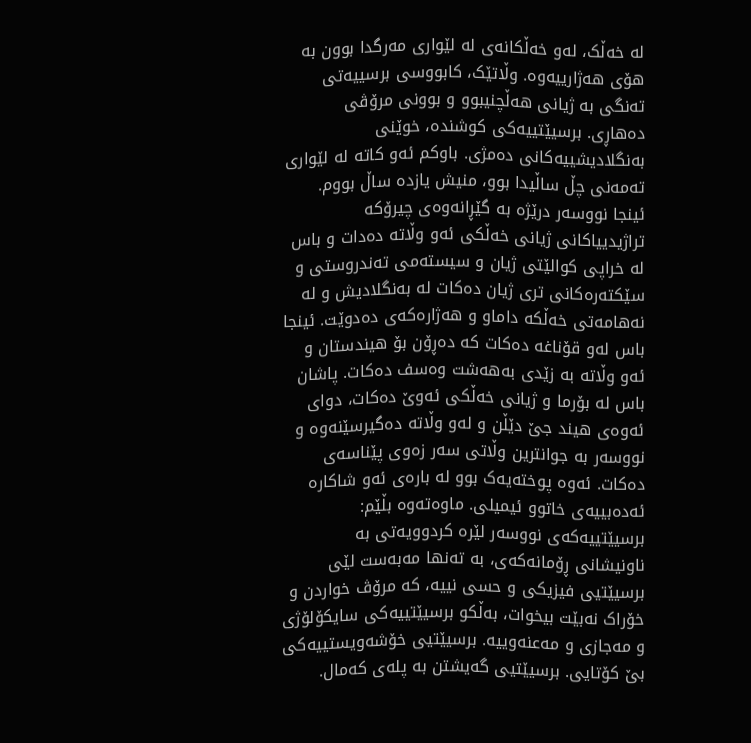لە خەڵک، لەو خەڵکانەی لە لێواری مەرگدا بوون بە هۆی هەژارییەوە. وڵاتێک، کابووسی برسییەتی تەنگی بە ژیانی هەڵچنیبوو و بوونی مرۆڤی دەهاڕی. برسیێتییەکی کوشندە، خوێنی بەنگلادیشییەکانی دەمژی. باوکم ئەو کاتە لە لێواری تەمەنی چڵ ساڵیدا بوو، منیش یازدە ساڵ بووم. ئینجا نووسەر درێژە بە گێڕانەوەی چیرۆکە تراژیدییاکانی ژیانی خەڵکی ئەو وڵاتە دەدات و باس لە خراپی کوالێتی ژیان و سیستەمی تەندروستی و سێکتەرەکانی تری ژیان دەکات لە بەنگلادیش و لە نەهامەتی خەڵکە داماو و هەژارەکەی دەدوێت. ئینجا باس لەو قۆناغە دەکات کە دەڕۆن بۆ هیندستان و ئەو وڵاتە بە زێدی بەهەشت وەسف دەکات. پاشان باس لە بۆرما و ژیانی خەڵکی ئەوێ دەکات، دوای ئەوەی هیند جێ دێڵن و لەو وڵاتە دەگیرسێنەوە و نووسەر بە جوانترین وڵاتی سەر زەوی پێناسەی دەکات. ئەوە پوختەیەک بوو لە بارەی ئەو شاکارە ئەدەبییەی خاتوو ئیمیلی. ماوەتەوە بڵێم:
برسیێتییەکەی نووسەر لێره کردوویەتی بە ناونیشانی ڕۆمانەکەی، بە تەنها مەبەست لێی برسیێتیی فیزیکی و حسی نییە، کە مرۆڤ خواردن و خۆراک نەبێت بیخوات، بەڵکو برسیێتییەکی سایکۆلۆژی و مەجازی و مەعنەوییە. برسیێتیی خۆشەویستییەکی بێ کۆتایی. برسیێتیی گەیشتن به پلەی کەمال.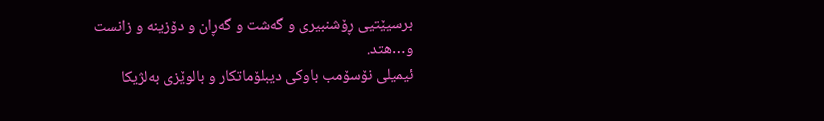برسیێتیی ڕۆشنبیری و گەشت و گەڕان و دۆزینە و زانست و…هتد.
ئیمیلی نۆسۆمب باوکی دیبلۆماتکار و بالوێزی بەلژیکا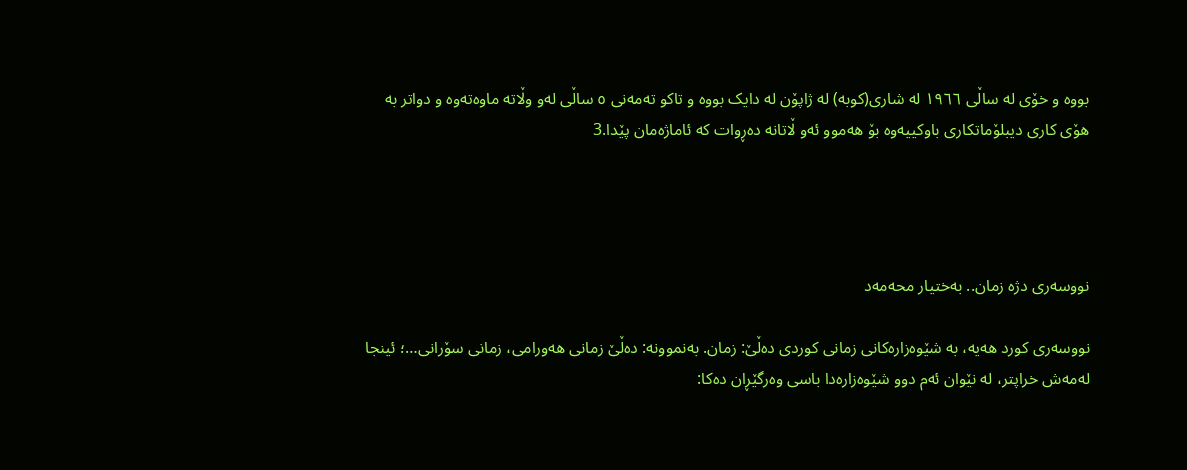بووە و خۆی لە ساڵی ١٩٦٦ لە شاری(کوبە) لە ژاپۆن لە دایک بووە و تاکو تەمەنی ٥ ساڵی لەو وڵاتە ماوەتەوە و دواتر بە هۆی کاری دیبلۆماتکاری باوکییەوە بۆ هەموو ئەو ڵاتانە دەڕوات کە ئاماژەمان پێدا.3




نووسه‌ری دژه‌ زمان.. به‌ختیار محه‌مه‌د

نووسه‌ری كورد هه‌یه‌، به‌ شێوه‌زاره‌كانی زمانی كوردی ده‌ڵێ: زمان. به‌نموونه‌: ده‌ڵێ زمانی هه‌ورامی، زمانی سۆرانی…؛ ئینجا له‌مه‌ش خراپتر، له‌ نێوان ئه‌م دوو شێوه‌زاره‌دا باسی وه‌رگێڕان ده‌كا: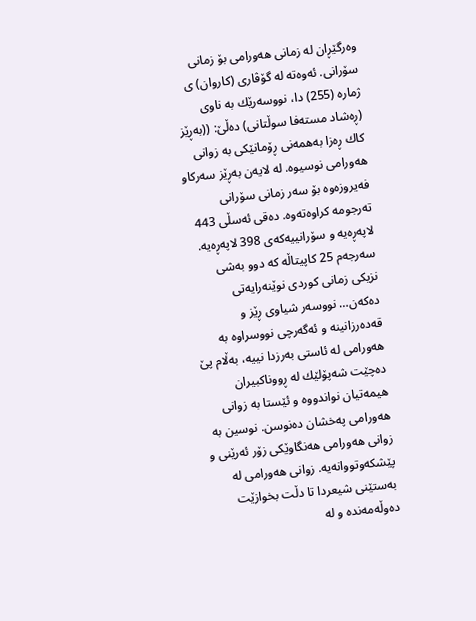وه‌رگێڕان له‌ زمانی هه‌ورامی بۆ زمانی سۆرانی. ئه‌وه‌ته‌ له‌ گۆڤاری (كاروان) ی ژماره‌ (255) دا، نووسه‌رێك به‌ ناوی (ڕه‌شاد مسته‌فا سوڵتانی) ده‌ڵێ: ((به‌ڕێز كاك ڕه‌زا به‌همه‌نی ڕۆمانێكی به‌ زوانی هه‌ورامی نوسیوه‌. له‌ لایه‌ن به‌ڕێز سه‌ركاو فه‌یروزه‌وه‌ بۆ سه‌ر زمانی سۆرانی ته‌رجومه‌ كراوه‌ته‌وه‌. ده‌قی ئه‌سڵی 443 لاپه‌ڕه‌یه‌ و سۆرانییه‌كه‌ی 398 لاپه‌ڕه‌یه‌.
سه‌رجه‌م 25 كاپیتاڵه‌ كه‌ دوو به‌شی نزیكی زمانی كوردی نوێنه‌رایه‌تی ده‌كه‌ن… نووسه‌ر شیاوی ڕێز و قه‌ده‌رزانینه‌ و ئه‌گه‌رچی نووسراوه‌ به‌ هه‌ورامی له‌ ئاستی به‌رزدا نییه‌، به‌ڵام پێ ده‌چێت شه‌پۆلێك له‌ ڕووناكبیران هیمه‌تیان نواندووه‌ و ئێستا به‌ زوانی هه‌ورامی په‌خشان ده‌نوسن. نوسین به‌ زوانی هه‌ورامی هه‌نگاوێكی زۆر ئه‌رێنی و پێشكه‌وتووانه‌یه‌. زوانی هه‌ورامی له‌ به‌ستێنی شیعردا تا دڵت بخوازێت ده‌وڵه‌مه‌نده‌ و له‌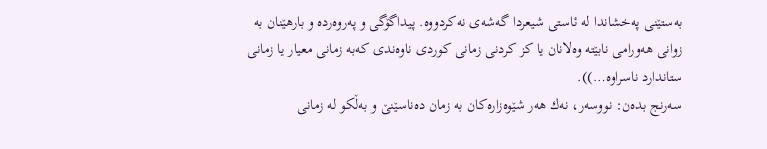به‌ستێنی په‌خشاندا له‌ ئاستی شیعردا گه‌شه‌ی نه‌كردووه‌. پیداگۆگی و په‌روه‌رده‌ و بارهێنان به‌ زوانی هه‌ورامی نابێته‌ وه‌لانان یا كز كردنی زمانی كوردی ناوه‌ندی كه‌به‌ زمانی معیار یا زمانی ستاندارد ناسراوه‌…)).
سه‌رنج بده‌ن: نووسه‌ر، نه‌ك هه‌ر شێوه‌زاره‌كان به‌ زمان ده‌ناسێنێ و به‌ڵكو له‌ زمانی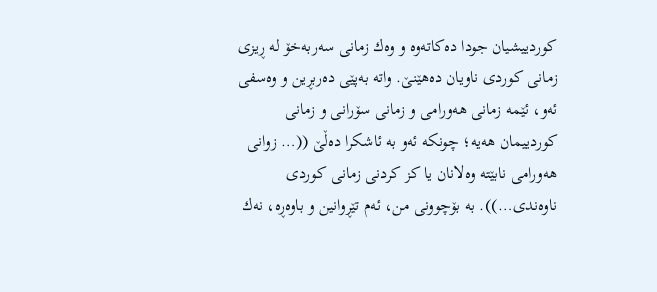كوردییشیان جودا ده‌كاته‌وه‌ و وه‌ك زمانی سه‌ربه‌خۆ له‌ ڕیزی زمانی كوردی ناویان ده‌هێنێ. واته‌ به‌پێی ده‌ربڕین و وه‌سفی ئه‌و، ئێمه‌ زمانی هه‌ورامی و زمانی سۆرانی و زمانی كوردییمان هه‌یه‌؛ چونكه‌ ئه‌و به‌ ئاشكرا ده‌ڵێ ((… زوانی هه‌ورامی نابێته‌ وه‌لانان یا كز كردنی زمانی كوردی ناوه‌ندی…)). به ‌بۆچوونی من، ئه‌م تێڕوانین و باوه‌ڕه‌، نه‌ك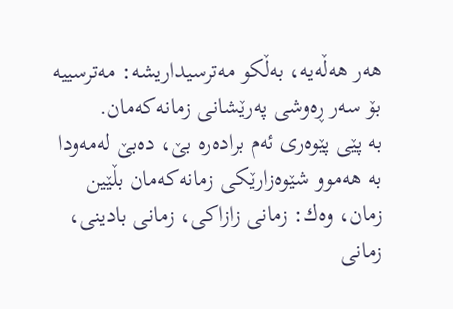هه‌ر هه‌ڵه‌یه‌، به‌ڵكو مه‌ترسیداریشه‌: مه‌ترسییه‌ بۆ سه‌ر ڕه‌وشی په‌رێشانی زمانه‌كه‌مان. به ‌پێی پێوه‌ری ئه‌م براده‌ره‌ بێ، ده‌بێ له‌مه‌ودا به‌ هه‌موو شێوه‌زارێكی زمانه‌كه‌مان بڵێین زمان، وه‌ك: زمانی زازاكی، زمانی بادینی، زمانی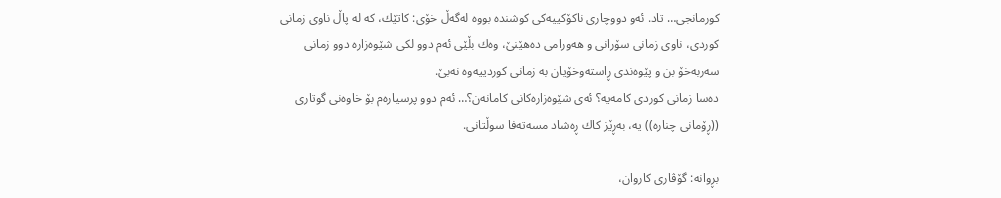كورمانجی… تاد. ئه‌و دووچاری ناكۆكییه‌كی كوشنده‌ بووه‌ له‌گه‌ڵ خۆی: كاتێك، كه‌ له‌ پاڵ ناوی زمانی كوردی، ناوی زمانی سۆرانی و هه‌ورامی ده‌هێنێ، وه‌ك بڵێی ئه‌م دوو لكی شێوه‌زاره‌ دوو زمانی سه‌ربه‌خۆ بن و پێوه‌ندی ڕاسته‌وخۆیان به‌ زمانی كوردییه‌وه‌ نه‌بێ.
ده‌سا زمانی كوردی كامه‌یه‌؟ ئه‌ی شێوه‌زاره‌كانی كامانه‌ن؟… ئه‌م دوو پرسیاره‌م بۆ خاوه‌نی گوتاری ((ڕۆمانی چناره‌)) یه‌، به‌ڕێز كاك ڕه‌شاد مسه‌ته‌فا سوڵتانی.

بڕوانه‌: گۆڤاری كاروان،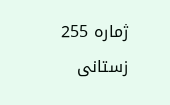ژماره‌ 255 زستانی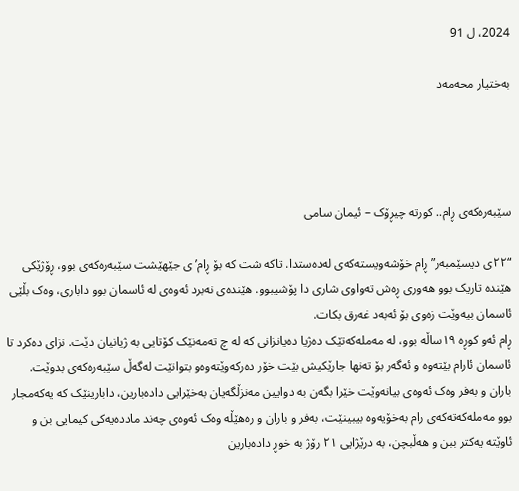2024، ل 91

به‌ختیار محه‌مه‌د




سێبەرەکەی ڕام.. کورتە چیڕۆک – ئیمان سامی

“٢٢ی دیسێمبەر” ڕام خۆشەویستەکەی لەدەستدا. تاکە شت کە بۆ ڕام’ی جێهێشت سێبەرەکەی بوو، ڕۆژێکی هێندە تاریک بوو هەوری ڕەش تەواوی شاری دا پۆشیبوو. هێندەی نەبرد ئەوەی لە ئاسمان بوو داباری، وەک بڵێی ئاسمان بیەوێت زەوی بۆ ئەبەد غەرق بکات.
ڕام ئەو کوڕە ١٩ساڵە بوو، لە مەملەکەتێک دەژیا دەیانزانی کە لە چ تەمەنێک کۆتایی بە ژیانیان دێت. نزای دەکرد تا ئاسمان ئارام بێتەوە و ئەگەر بۆ تەنها جارێکیش بێت خۆر دەرکەوێتەوەو بتوانێت لەگەڵ سێبەرەکەی بدوێت.
باران و بەفر وەک ئەوەی بیانەوێت خێرا بگەن بە دوایین مەنزڵگەیان بەخێرایی دادەبارین، دابارینێک کە یەکەمجار بوو مەملەکەتەکەی رام بەخۆیەوە بیبینێت، بەفر و باران و رەهێڵە وەک ئەوەی چەند ماددەیەکی کیمایی بن و ئاوێتە یەکتر ببن و هەڵبچن، بە درێژایی ٢١ رۆژ بە خوڕ دادەبارین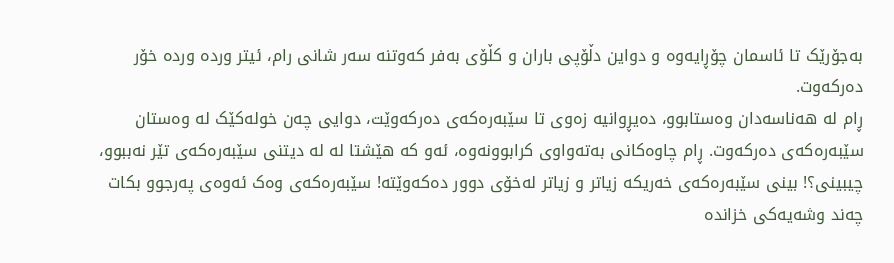بەجۆرێک تا ئاسمان چۆڕایەوە و دواین دڵۆپی باران و کڵۆی بەفر کەوتنە سەر شانی رام، ئیتر وردە وردە خۆر دەرکەوت.
ڕام لە هەناسەدان وەستابوو، دەیڕوانیە زەوی تا سێبەرەکەی دەرکەوێت، دوایی چەن خولەکێک لە وەستان سێبەرەکەی دەرکەوت. ڕام چاوەکانی بەتەواوی کرابوونەوە، ئەو کە هێشتا لە لە دیتنی سێبەرەکەی تێر نەببوو، چیبینی؟! بینی سێبەرەکەی خەریکە زیاتر و زیاتر لەخۆی دوور دەکەوێتە! سێبەرەکەی وەک ئەوەی پەرجوو بکات چەند وشەیەکی خزاندە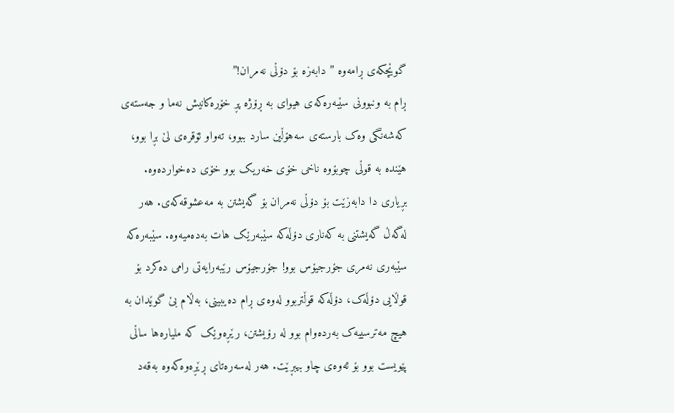گوێچکەی ڕامەوە ” دابەزە بۆ دۆڵی نەمران!”
ڕام بە ونبوونی سێبەرەکەی هیوای بە ڕۆژە پڕ خۆرەکانیش نەما و جەستەی کەشەنگی وەک بارستەی سەهۆڵین سارد ببوو، تەواو ئۆقرەی لێ بڕا بوو، هێندە بە قوڵی چوبۆوە ناخی خۆی خەریک بوو خۆی دەخواردەوە. بڕیاری دا دابەزێت بۆ دۆڵی نەمران بۆ گەیشتن بە مەعشوقەکەی. هەر لەگەڵ گەیشتنی بە کەناری دۆڵەکە سێبەرێک هات بەدەمیەوە. سێبەرەکە سێبەری نەمری جۆرجیۆس بوو! جۆرجیۆس رێبەرایەتی رامی دەکرد بۆ قوڵایی دۆڵەک، دۆڵەکە قوڵتربوو لەوەی ڕام دەیبینی، بەڵام بێ گوێدان بە هیچ مەترسییەک بەردەوام بوو لە رۆیشتن، رێڕەوێک کە ملیارەها ساڵی پێویست بوو بۆ ئەوەی چاو بیبڕێت. هەر لەسەرەتای ڕێڕەوەکەوە بەقەد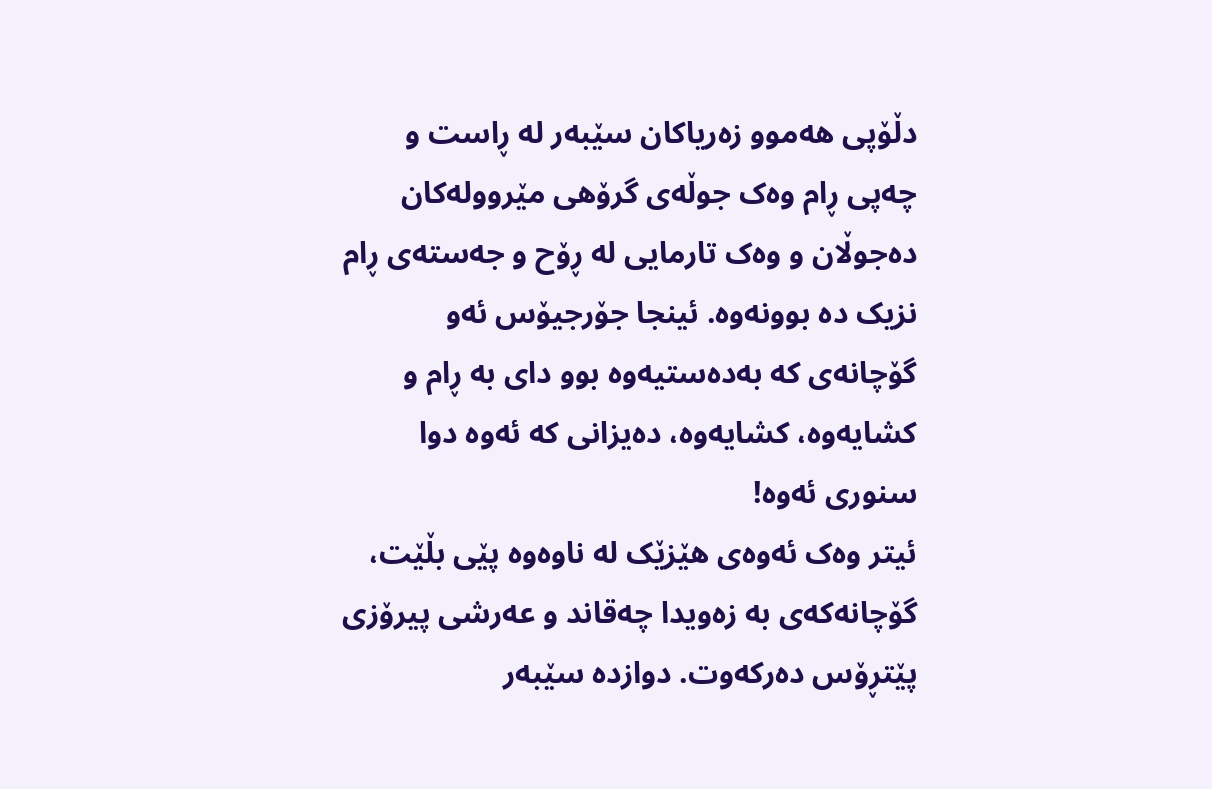دڵۆپی هەموو زەریاکان سێبەر لە ڕاست و چەپی ڕام وەک جوڵەی گرۆهی مێروولەکان دەجوڵان و وەک تارمایی لە ڕۆح و جەستەی ڕام نزیک دە بوونەوە. ئینجا جۆرجیۆس ئەو گۆچانەی کە بەدەستیەوە بوو دای بە ڕام و کشایەوە، کشایەوە، دەیزانی کە ئەوە دوا سنوری ئەوە!
ئیتر وەک ئەوەی هێزێک لە ناوەوە پێی بڵێت، گۆچانەکەی بە زەویدا چەقاند و عەرشی پیرۆزی پێتڕۆس دەرکەوت. دوازدە سێبەر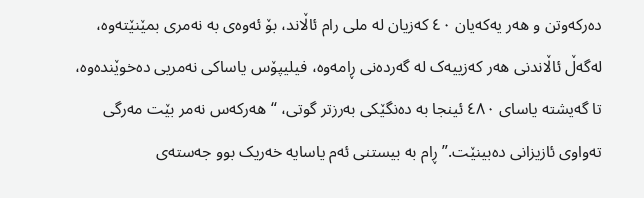دەرکەوتن و هەر یەکەیان ٤٠ کەزیان لە ملی رام ئاڵاند، بۆ ئەوەی بە نەمری بمێنێتەوە، لەگەڵ ئاڵاندنی هەر کەزییەک لە گەردەنی ڕامەوە، فیلیپۆس یاساکی نەمریی دەخوێندەوە، تا گەیشتە یاسای ٤٨٠ ئینجا بە دەنگێکی بەرزتر گوتی، “هەرکەس نەمر بێت مەرگی تەواوی ئازیزانی دەبینێت.” ڕام بە بیستنی ئەم یاسایە خەریک بوو جەستەی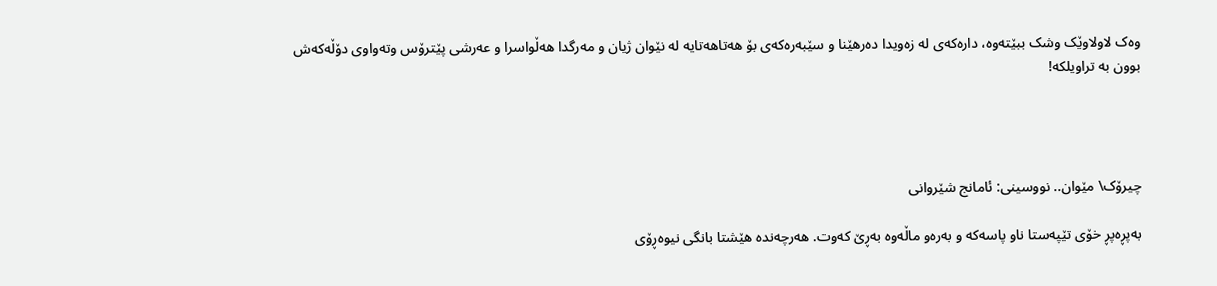وەک لاولاوێک وشک ببێتەوە، دارەکەی لە زەویدا دەرهێنا و سێبەرەکەی بۆ هەتاهەتایە لە نێوان ژیان و مەرگدا هەڵواسرا و عەرشی پێترۆس وتەواوی دۆڵەکەش بوون بە تراویلکە!




چیرۆک\ مێوان.. نووسینی: ئامانج شێروانی

بەپڕەپڕ خۆی تێپەستا ناو پاسەکە و بەرەو ماڵەوە بەڕێ کەوت. هەرچەندە هێشتا بانگی نیوەڕۆی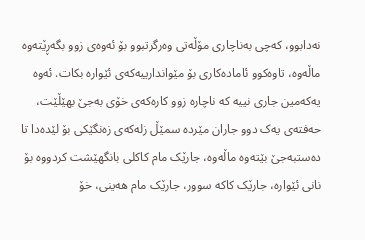نەدابوو، کەچی بەناچاری مۆڵەتی وەرگرتبوو بۆ ئەوەی زوو بگەڕێتەوە ماڵەوە، تاوەکوو ئامادەکاری بۆ مێواندارییەکەی ئێوارە بکات. ئەوە یەکەمین جاری نییە کە ناچارە زوو کارەکەی خۆی بەجێ بهێڵێت، حەفتەی یەک دوو جاران مێردە سمێڵ زلەکەی زەنگێکی بۆ لێدەدا تا دەستبەجێ بێتەوە ماڵەوە، جارێک مام کاکلی بانگهێشت کردووە بۆ نانی ئێوارە، جارێک کاکە سوور، جارێک مام هەینی، خۆ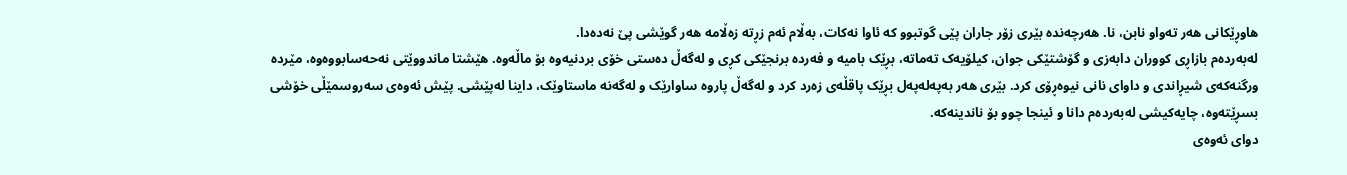هاوڕێکانی هەر تەواو نابن، نا. هەرچەندە بێری زۆر جاران پێی گوتبوو کە ئاوا نەکات، بەڵام ئەم زڕتە زەڵامە هەر گوێشی پێ نەدەدا.
لەبەردەم بازاڕی کووران دابەزی و گۆشتێکی جوان، کیلۆیەک تەماتە، بڕێک بامیە و فەردە برنجێکی کڕی و لەگەڵ دەستی خۆی بردنیەوە بۆ ماڵەوە. هێشتا ماندووێتی نەحەسابووەوە، مێردە ورگنەکەی شیڕاندی و داوای نانی نیوەڕۆی کرد. بێری هەر بەپەلەپەل بڕێک پاقڵەی زەرد کرد و لەگەڵ پاروە ساوارێک و لەگەنە ماستاوێک، داینا لەپێشی. پێش ئەوەی سەروسمێڵی خۆشی بسڕێتەوە، چایەکیشی لەبەردەم دانا و ئینجا چوو بۆ ناندینەکە.
دوای ئەوەی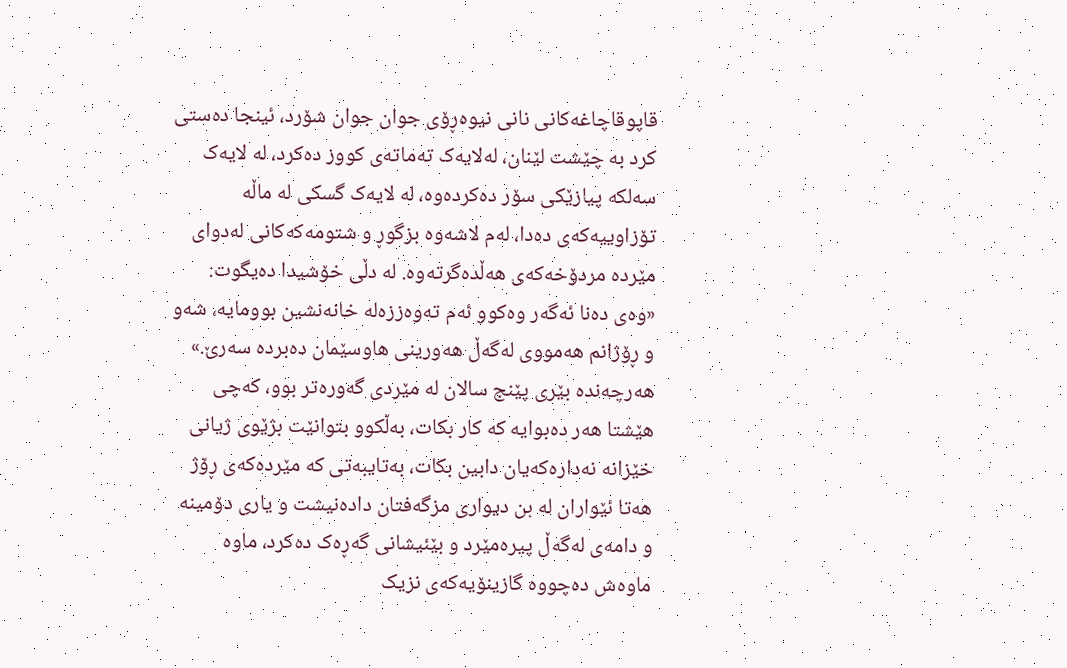قاپوقاچاغەکانی نانی نیوەڕۆی جوان جوان شۆرد، ئینجا دەستی کرد بە چێشت لێنان، لەلایەک تەماتەی کووز دەکرد، لە لایەک سەلکە پیازێکی سۆر دەکردەوە، لە لایەک گسکی لە ماڵە تۆزاوییەکەی دەدا، لەم لاشەوە بزگوڕ و شتومەکەکانی لەدوای مێردە مردۆخەکەی هەڵدەگرتەوە. لە دڵی خۆشیدا دەیگوت: «وەی دەنا ئەگەر وەکوو ئەم تەوەززەلە خانەنشین بوومایە، شەو و ڕۆژانم هەمووی لەگەڵ هەورینی هاوسێمان دەبردە سەرێ.»
هەرچەندە بێری پێنج سالان لە مێردی گەورەتر بوو، کەچی هێشتا هەر دەبوایە کە کار بکات، بەڵکوو بتوانێت بژێوی ژیانی خێزانە نەدارەکەیان دابین بکات، بەتایبەتی کە مێردەکەی ڕۆژ هەتا ئێواران لە بن دیواری مزگەفتان دادەنیشت و یاری دۆمینە و دامەی لەگەڵ پیرەمێرد و بێئیشانی گەڕەک دەکرد، ماوە ماوەش دەچووە گازینۆیەکەی نزیک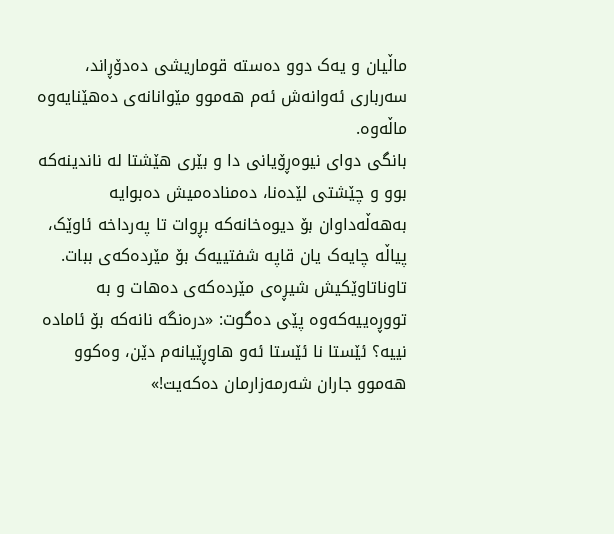ماڵیان و یەک دوو دەستە قوماریشی دەدۆڕاند، سەرباری ئەوانەش ئەم هەموو مێوانانەی دەهێنایەوە ماڵەوە.
بانگی دوای نیوەڕۆیانی دا و بێری هێشتا لە ناندینەکە بوو و چێشتی لێدەنا، دەمنادەمیش دەبوایە بەهەڵەداوان بۆ دیوەخانەکە بڕوات تا پەرداخە ئاوێک، پیاڵە چایەک یان قاپە شفتییەک بۆ مێردەکەی ببات. تاوناتاوێکیش شیڕەی مێردەکەی دەهات و بە تووڕەییەکەوە پێی دەگوت: «درەنگە نانەکە بۆ ئامادە نییە؟ ئێستا نا ئێستا ئەو هاوڕێیانەم دێن، وەکوو هەموو جاران شەرمەزارمان دەکەیت!»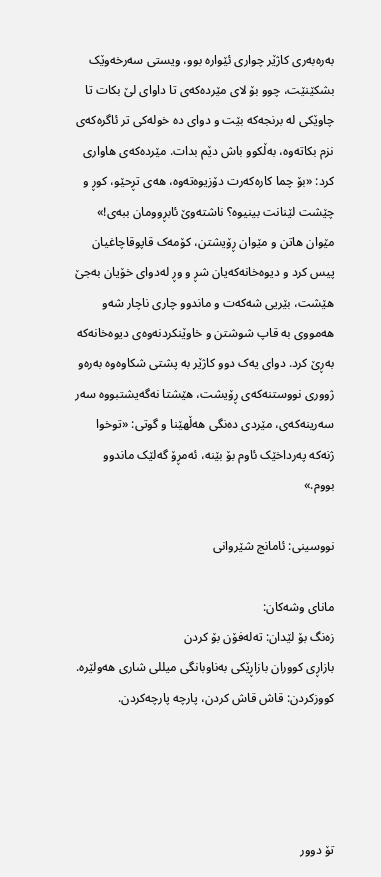بەرەبەری کاژێر چواری ئێوارە بوو، ویستی سەرخەوێک بشکێنێت، چوو بۆ لای مێردەکەی تا داوای لێ بکات تا چاوێکی لە برنجەکە بێت و دوای دە خولەکی تر ئاگرەکەی نزم بکاتەوە، بەڵکوو باش دێم بدات. مێردەکەی هاواری کرد: «بۆ چما کارەکەرت دۆزیوەتەوە، هەی تڕحێو، کوڕ و چێشت لێنانت بینیوە؟ ناشتەوێ ئابڕوومان ببەی!»
مێوان هاتن و مێوان ڕۆیشتن، کۆمەک قاپوقاچاغیان پیس کرد و دیوەخانەکەیان شڕ و وڕ لەدوای خۆیان بەجێ هێشت، بێریی شەکەت و ماندوو چاری ناچار شەو هەمووی بە قاپ شوشتن و خاوێنکردنەوەی دیوەخانەکە بەڕێ کرد. دوای یەک دوو کاژێر بە پشتی شکاوەوە بەرەو ژووری نووستنەکەی ڕۆیشت، هێشتا نەگەیشتبووە سەر سەرینەکەی، مێردی دەنگی هەڵهێنا و گوتی: «توخوا ژنەکە پەرداخێک ئاوم بۆ بێنە، ئەمڕۆ گەلێک ماندوو بووم.»

نووسینی: ئامانج شێروانی

مانای وشەکان:
زەنگ بۆ لێدان: تەلەفۆن بۆ کردن
بازاڕی کووران بازاڕێکی بەناوبانگی میللی شاری هەولێرە.
کووزکردن: قاش قاش کردن، پارچە پارچەکردن.




تۆ دوور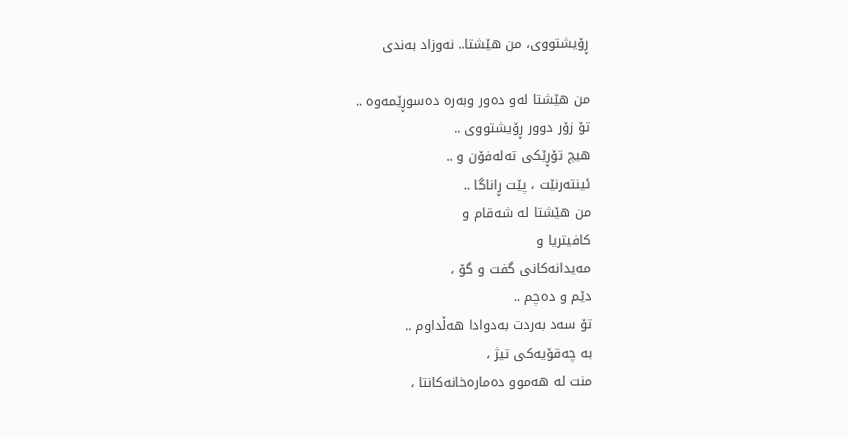ڕۆیشتووی، من هێشتا.. نەوزاد بەندی

من هێشتا لەو دەور وبەرە دەسوڕێمەوە ..
تۆ زۆر دوور ڕۆیشتووی ..
هیچ تۆڕێکی تەلەفۆن و ..
ئینتەرنێت ، پێت ڕاناگا ..
من هێشتا لە شەقام و
کافیتریا و
مەیدانەکانی گفت و گۆ ،
دێم و دەچم ..
تۆ سەد بەردت بەدوادا هەڵداوم ..
بە چەقۆیەکی تیژ ،
منت لە هەموو دەمارەخانەکانتا ،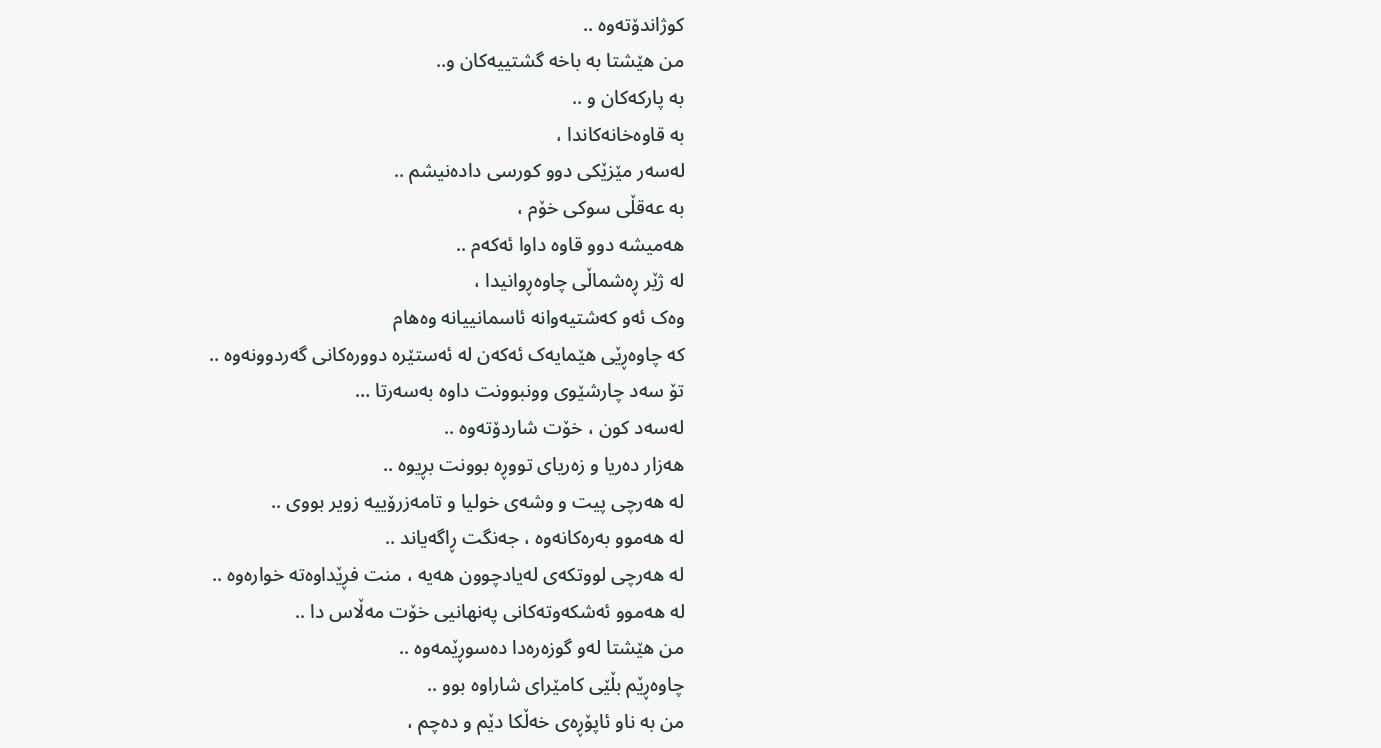کوژاندۆتەوە ..
من هێشتا بە باخە گشتییەکان و..
بە پارکەکان و ..
بە قاوەخانەکاندا ،
لەسەر مێزێکی دوو کورسی دادەنیشم ..
بە عەقڵی سوکی خۆم ،
هەمیشە دوو قاوە داوا ئەکەم ..
لە ژێر ڕەشماڵی چاوەڕوانیدا ،
وەک ئەو کەشتیەوانە ئاسمانییانە وەهام
کە چاوەڕێی هێمایەک ئەکەن لە ئەستێرە دوورەکانی گەردوونەوە ..
تۆ سەد چارشێوی وونبوونت داوە بەسەرتا …
لەسەد کون ، خۆت شاردۆتەوە ..
هەزار دەریا و زەریای تووڕە بوونت بڕیوە ..
لە هەرچی پیت و وشەی خولیا و تامەزرۆییە زویر بووی ..
لە هەموو بەرەکانەوە ، جەنگت ڕاگەیاند ..
لە هەرچی لووتکەی لەیادچوون هەیە ، منت فڕێداوەتە خوارەوە ..
لە هەموو ئەشکەوتەکانی پەنهانیی خۆت مەڵاس دا ..
من هێشتا لەو گوزەرەدا دەسوڕێمەوە ..
چاوەڕێم بڵێی کامێرای شاراوە بوو ..
من بە ناو ئاپۆڕەی خەڵکا دێم و دەچم ،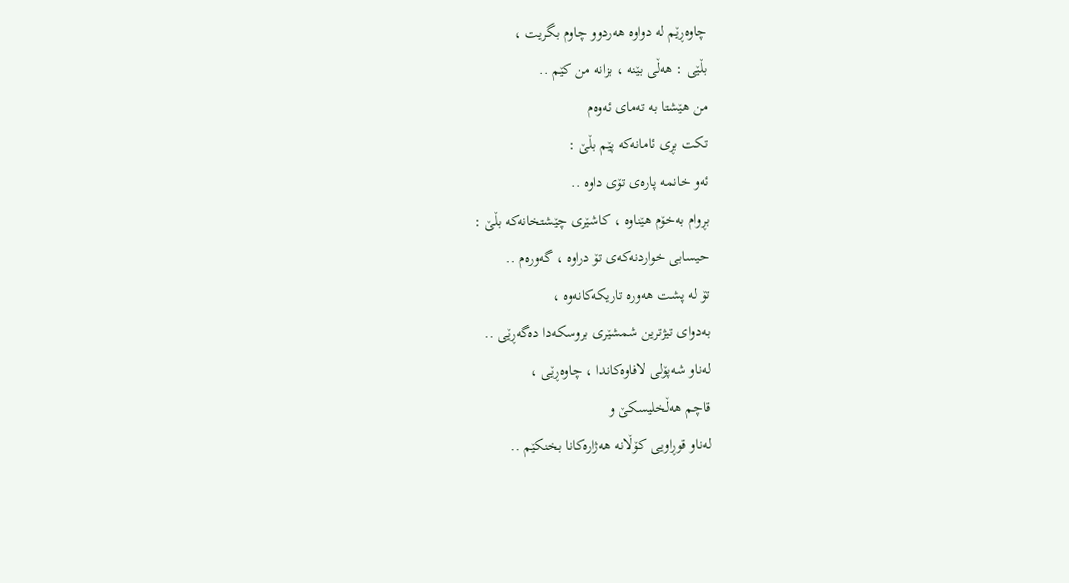چاوەڕێم لە دواوە هەردوو چاوم بگریت ،
بڵێی : هەڵی بێنە ، بزانە من کێم ..
من هێشتا بە تەمای ئەوەم
تکت بڕی ئامانەکە پێم بڵێ :
ئەو خانمە پارەی تۆی داوە ..
بڕوام بەخۆم هێناوە ، کاشێری چێشتخانەکە بڵێ :
حیسابی خواردنەکەی تۆ دراوە ، گەورەم ..
تۆ لە پشت هەورە تاریکەکانەوە ،
بەدوای تیژترین شمشێری بروسکەدا دەگەڕێی ..
لەناو شەپۆلی لافاوەکاندا ، چاوەڕێی ،
قاچم هەڵخلیسکێ و
لەناو قوڕاویی کۆڵانە هەژارەکانا بخنکێم ..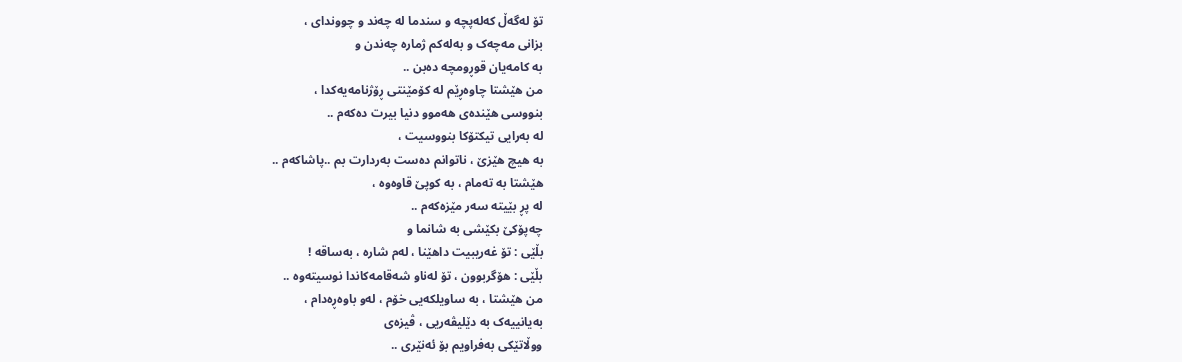تۆ لەگەڵ کەلەپچە و سندما لە چەند و چووندای ،
بزانی مەچەک و بەلەکم ژمارە چەندن و
بە کامەیان قوڕومچە دەبن ..
من هێشتا چاوەڕێم لە کۆمێنتی ڕۆژنامەیەکدا ،
بنووسی هێندەی هەموو دنیا بیرت دەکەم ..
لە بەرایی تیکتۆکا بنووسیت ،
به هیچ هێزێ ، ناتوانم دەست بەردارت بم ..پاشاکەم ..
هێشتا بە تەمام ، بە کوپێ قاوەوە ،
لە پڕ بێیتە سەر مێزەکەم ..
چەپۆکێ بکێشی بە شانما و
بڵێی : تۆ غەریبیت داهێنا ، لەم شارە ، بەساقە !
بڵێی : هۆگربوون ، تۆ لەناو شەقامەکاندا نوسیتەوە ..
من هێشتا ، بە ساویلکەیی خۆم ، لەو باوەڕەدام ،
بەیانییەک بە دێلیڤەریی ، ڤیزەی
ووڵاتێکی بەفراویم بۆ ئەنێری ..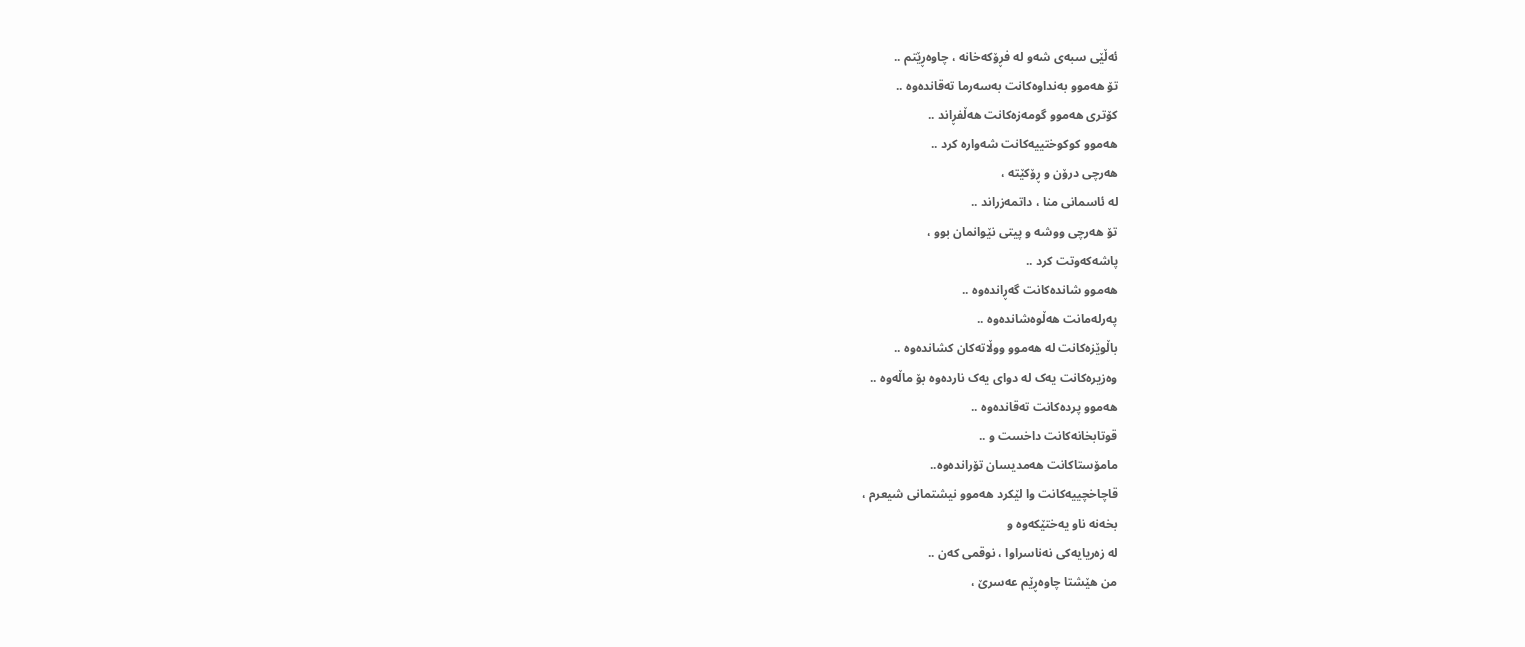ئەڵێی سبەی شەو لە فڕۆکەخانە ، چاوەڕێتم ..
تۆ هەموو بەنداوەکانت بەسەرما تەقاندەوە ..
کۆتری هەموو گومەزەکانت هەڵفڕاند ..
هەموو کوکوختییەکانت شەواره کرد ..
هەرچی درۆن و ڕۆکێتە ،
له ئاسمانی منا ، داتمەزراند ..
تۆ هەرچی ووشە و پیتی نێوانمان بوو ،
پاشەکەوتت کرد ..
هەموو شاندەکانت گەڕاندەوە ..
پەرلەمانت هەڵوەشاندەوە ..
باڵوێزەکانت لە هەموو ووڵاتەکان کشاندەوە ..
وەزیرەکانت یەک لە دوای یەک ناردەوە بۆ ماڵەوە ..
هەموو پردەکانت تەقاندەوە ..
قوتابخانەکانت داخست و ..
مامۆستاکانت هەمدیسان تۆراندەوە..
قاچاخچییەکانت وا لێکرد هەموو نیشتمانی شیعرم ،
بخەنە ناو یەختێکەوە و
لە زەریایەکی نەناسراوا ، نوقمی کەن ..
من هێشتا چاوەڕێم عەسرێ ،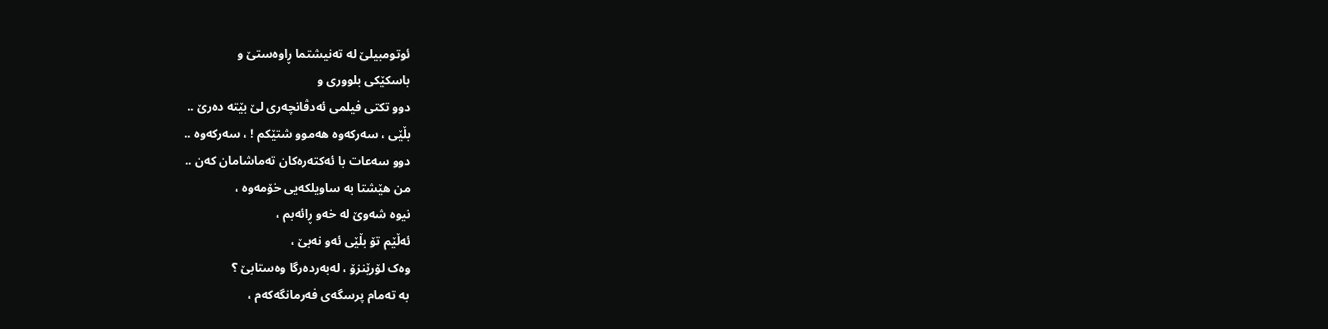ئوتومبیلێ لە تەنیشتما ڕاوەستێ و
باسکێکی بلووری و
دوو تکتی فیلمی ئەدڤانچەری لێ بێتە دەرێ ..
بڵێی ، سەرکەوە هەموو شتێکم ! ، سەرکەوە ..
دوو سەعات با ئەکتەرەکان تەماشامان کەن ..
من هێشتا بە ساویلکەیی خۆمەوە ،
نیوە شەوێ لە خەو ڕائەبم ،
ئەڵێم تۆ بڵێی ئەو نەبێ ،
وەک لۆرێنزۆ ، لەبەردەرگا وەستابێ ؟
بە تەمام پرسگەی فەرمانگەکەم ،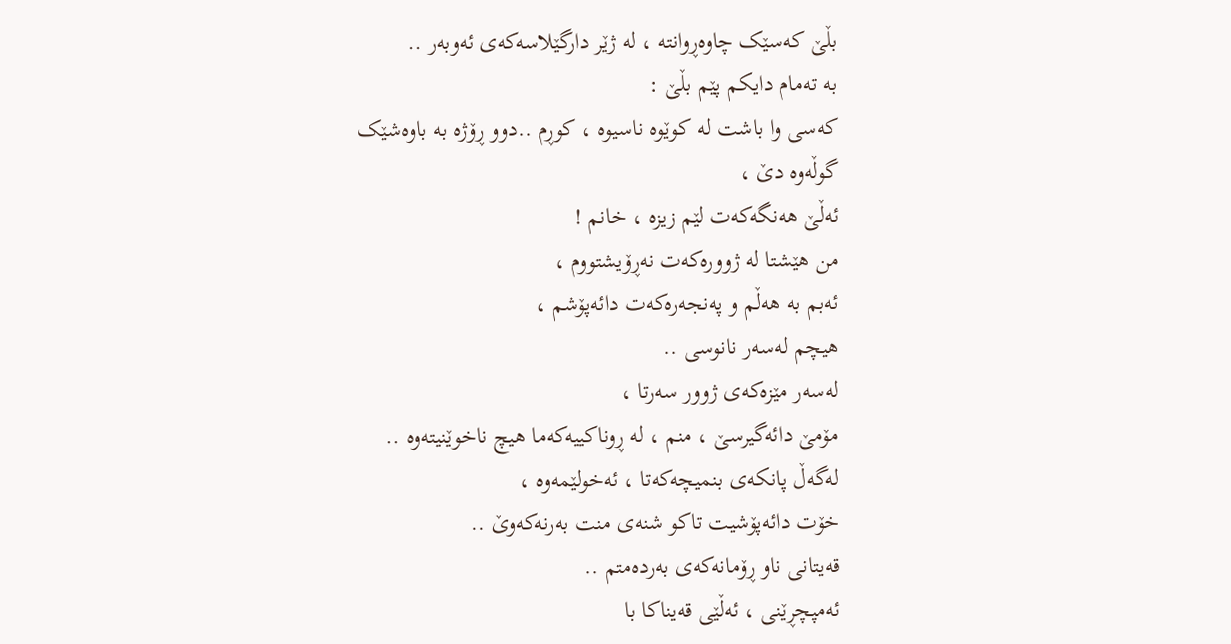بڵێ کەسێک چاوەڕوانتە ، لە ژێر دارگێلاسەکەی ئەوبەر ..
بە تەمام دایکم پێم بڵێ :
کەسی وا باشت لە کوێوە ناسیوە ، کوڕم ..دوو ڕۆژە بە باوەشێک گوڵەوە دێ ،
ئەڵێ هەنگەکەت لێم زیزە ، خانم !
من هێشتا له ژوورەکەت نەڕۆیشتووم ،
ئەبم بە هەڵم و پەنجەرەکەت دائەپۆشم ،
هیچم لەسەر نانوسی ..
لەسەر مێزەکەی ژوور سەرتا ،
مۆمێ دائەگیرسێ ، منم ، لە ڕوناکییەکەما هیچ ناخوێنیتەوە ..
لەگەڵ پانکەی بنمیچەکەتا ، ئەخولێمەوە ،
خۆت دائەپۆشیت تاکو شنەی منت بەرنەکەوێ ..
قەیتانی ناو ڕۆمانەکەی بەردەمتم ..
ئەمپچڕێنی ، ئەڵێی قەیناکا با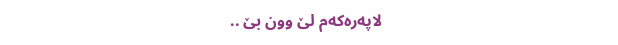لاپەرەکەم لێ وون بێ ..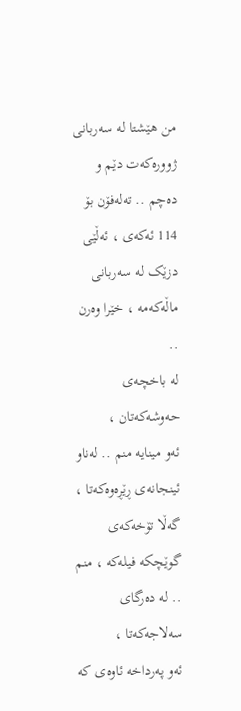من هێشتا لە سەربانی ژوورەکەت دێم و دەچم .. تەلەفۆن بۆ 114 ئەکەی ، ئەڵێی دزێک لە سەربانی ماڵەکەمە ، خێرا وەرن ..
لە باخچەی حەوشەکەتان ،
ئەو مینایە منم .. لەناو ئینجانەی ڕێڕەوەکەتا ، گەڵا تۆخەکەی گوێچکە فیلەکە ، منم .. لە دەرگای سەلاجەکەتا ،
ئەو پەرداخە ئاوەی کە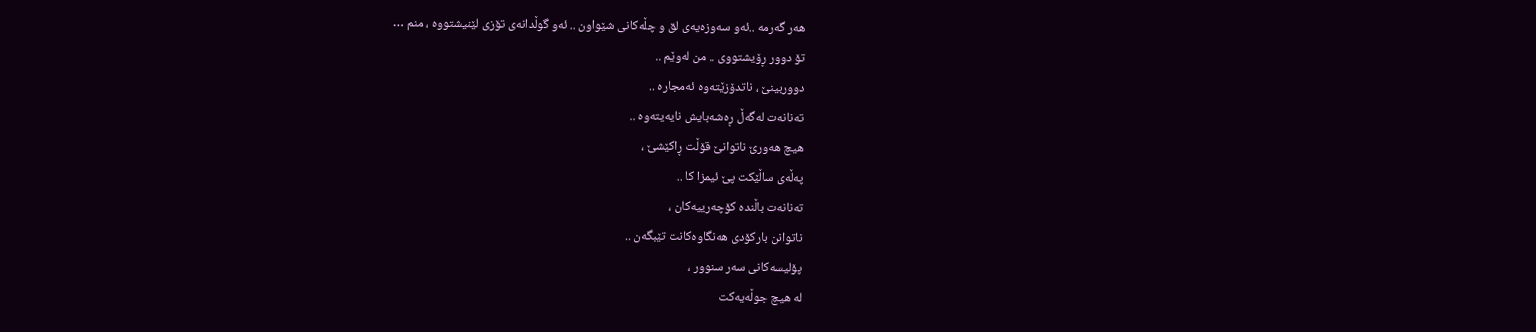هەر گەرمە ..ئەو سەوزەیەی لق و چڵەکانی شێواون .. ئەو گوڵدانەی تۆزی لێنیشتووە ، منم …
تۆ دوور ڕۆیشتووی .. من لەوێم ..
دووربینێ ، ناتدۆزێتەوە ئەمجارە ..
تەنانەت لەگەڵ ڕەشەبایش نایەیتەوە ..
هیچ هەورێ ناتوانێ قۆڵت ڕاکێشێ ،
پەڵەی ساڵێکت پێ ئیمزا کا ..
تەنانەت باڵندە کۆچەرییەکان ،
ناتوانن بارکۆدی هەنگاوەکانت تێبگەن ..
پۆلیسەکانی سەر سنوور ،
لە هیچ جوڵەیەکت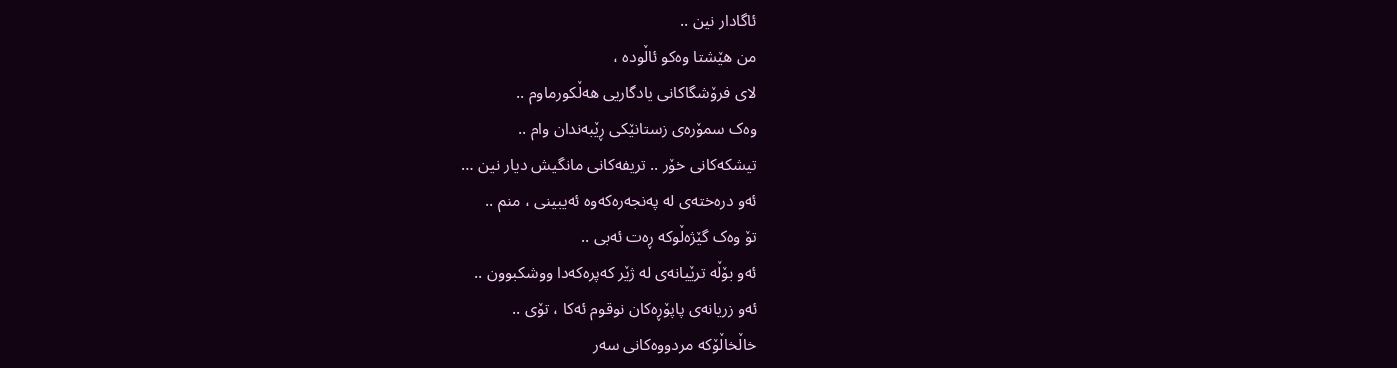ئاگادار نین ..
من هێشتا وەکو ئاڵودە ،
لای فرۆشگاکانی یادگاریی هەڵکورماوم ..
وەک سمۆرەی زستانێکی ڕێبەندان وام ..
تیشکەکانی خۆر .. تریفەکانی مانگیش دیار نین …
ئەو درەختەی لە پەنجەرەکەوە ئەیبینی ، منم ..
تۆ وەک گێژەڵوکە ڕەت ئەبی ..
ئەو بۆڵە ترێیانەی لە ژێر کەپرەکەدا ووشکبوون ..
ئەو زریانەی پاپۆڕەکان نوقوم ئەکا ، تۆی ..
خاڵخاڵۆکە مردووەکانی سەر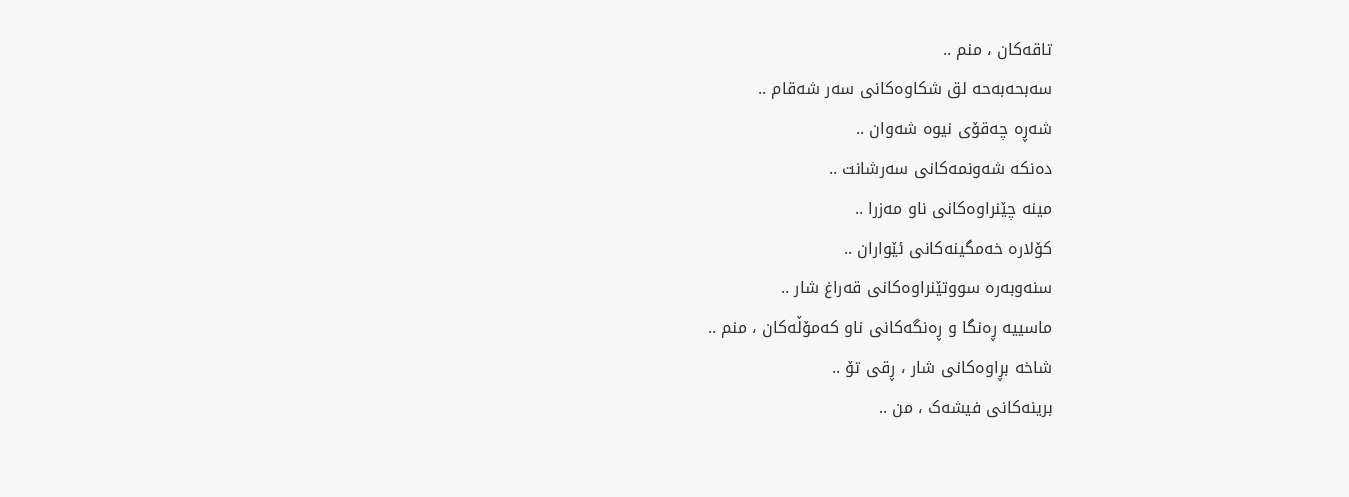تاقەکان ، منم ..
سەبحەبەحە لق شکاوەکانی سەر شەقام ..
شەڕە چەقۆی نیوە شەوان ..
دەنکە شەونمەکانی سەرشانت ..
مینە چێنراوەکانی ناو مەزرا ..
کۆلاره خەمگینەکانی ئێواران ..
سنەوبەرە سووتێنراوەکانی قەراغ شار ..
ماسییە ڕەنگا و ڕەنگەکانی ناو کەمۆڵەکان ، منم ..
شاخە بڕاوەکانی شار ، ڕقی تۆ ..
برینەکانی فیشەک ، من ..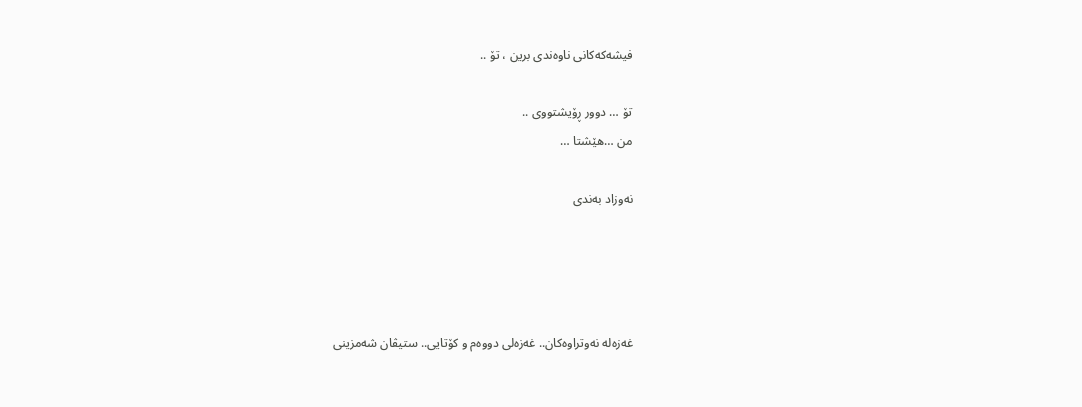فیشەکەکانی ناوەندی برین ، تۆ ..

تۆ … دوور ڕۆیشتووی ..
من …هێشتا …

نەوزاد بەندی




غەزەلە نەوتراوەکان.. غەزەلی دووەم و کۆتایی.. ستیڤان شەمزینی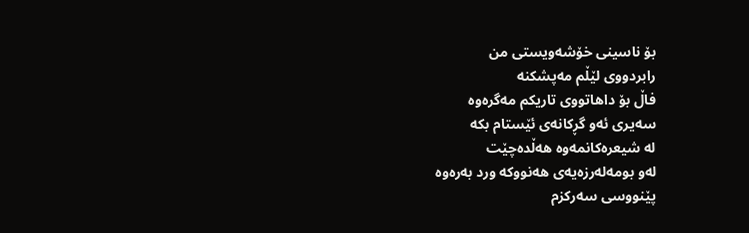بۆ ناسینی خۆشەویستی من
رابردووی لێڵم مەپشکنە
فاڵ بۆ داھاتووی تاریکم مەگرەوە
سەیری ئەو گڕکانەی ئێستام بکە
لە شیعرەکانمەوە ھەڵدەچێت
لەو بومەلەرزەیەی ھەنووکە ورد بەرەوە
پێنووسی سەرکزم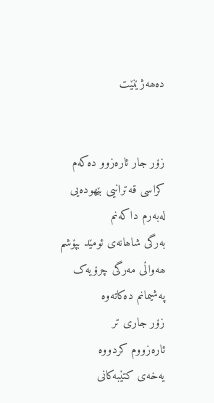دەھەژێنێت


زۆر جار ئارەزوو دەکەم
کراسی قەترانیی بێھودەیی
لەبەرم داکەنم
بەرگی شاھانەی ئومێد بپۆشم
ھەواڵی مەرگی چرۆیەک
پەشیمانم دەکاتەوە
زۆر جاری تر
ئارەزووم کردووە
یەخەی کتێبەکانی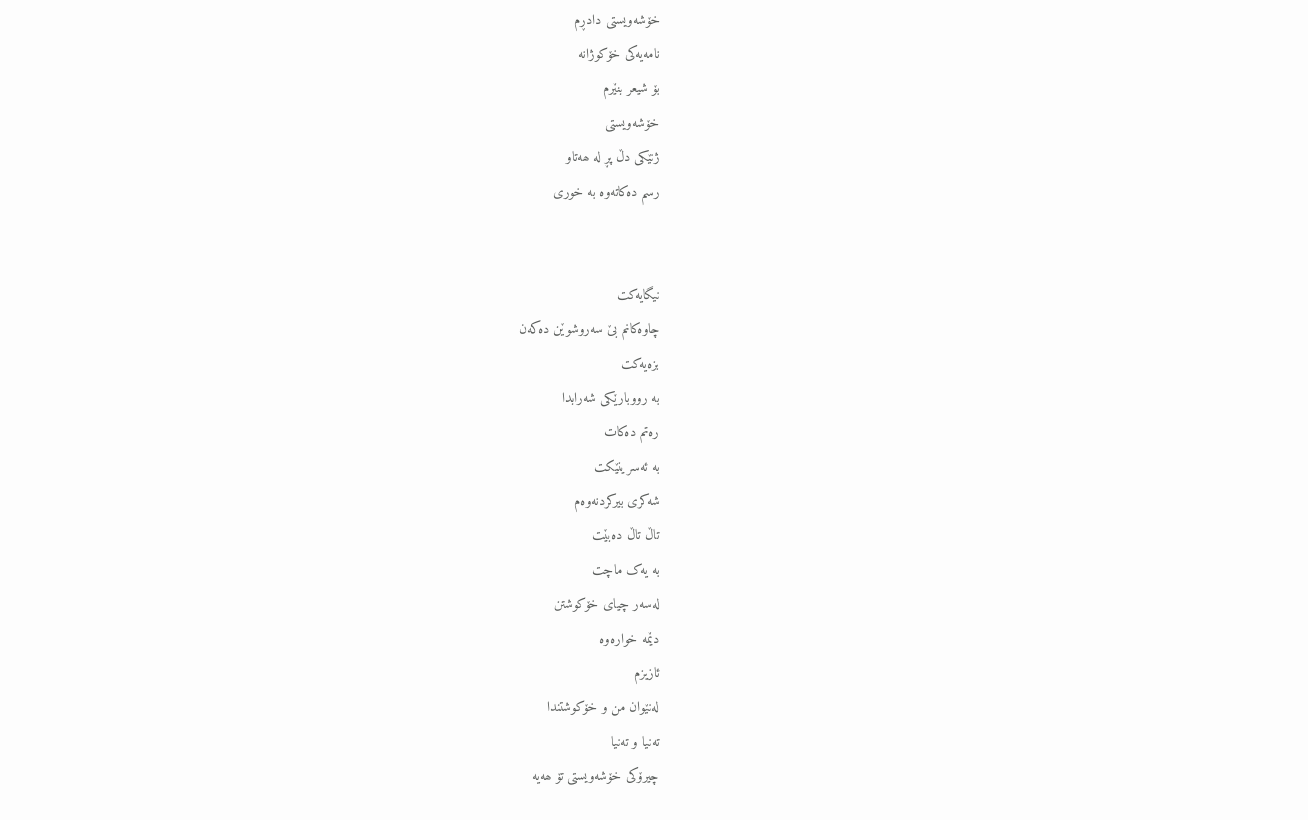خۆشەویستی دادڕم
نامەیەکی خۆکوژانە
بۆ شیعر بنێرم
خۆشەویستی
ژنێکی دڵ پڕ لە ھەتاو
رسم دەکاتەوە بە خوری


نیگایەکت
چاوەکانم بێ سەروشوێن دەکەن
بزەیەکت
بە رووبارێکی شەرابدا
رەتم دەکات
بە ئەسرینێکت
شەکری بیرکردنەوەم
تاڵ تاڵ دەبێت
بە یەک ماچت
لەسەر چیای خۆکوشتن
دێمە خوارەوە
ئازیزم
لەنێوان من و خۆکوشتندا
تەنیا و تەنیا
چیرۆکی خۆشەویستی تۆ ھەیە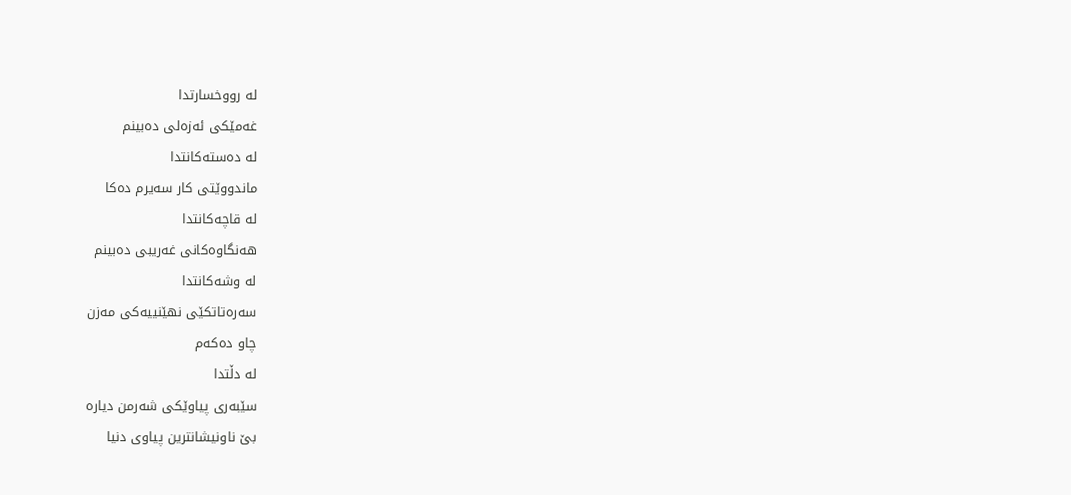لە رووخسارتدا
غەمێکی ئەزەلی دەبینم
لە دەستەکانتدا
ماندووێتی کار سەیرم دەکا
لە قاچەکانتدا
ھەنگاوەکانی غەریبی دەبینم
لە وشەکانتدا
سەرەتاتکێی نھێنییەکی مەزن
چاو دەکەم
لە دڵتدا
سێبەری پیاوێکی شەرمن دیارە
بێ ناونیشانترین پیاوی دنیا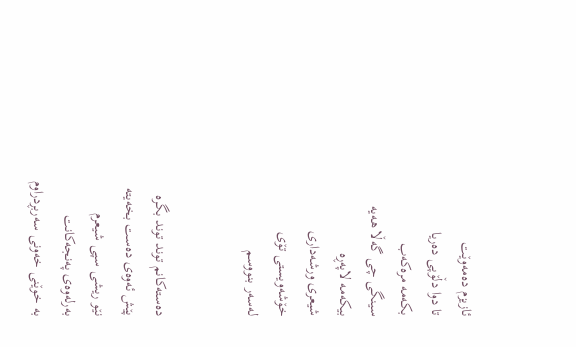ئازیزم دەمەوێت
تا دوا دڵۆپی دەریا
بکەمە مرەکەب
سینگی چی گەڵا ھەیە
بیکەمە لاپەڕە
شیعری ورشەداری
خۆشەویستی تۆی
لەسەر بنووسم


دەستەکانم توند توند بگرە
پێش ئەوەی دەست بخەیتە
نێو ریشی سپی شیعرم
بەرلەوەی پەنجەکانت
بە خوێنی خەونی سەربڕدراوم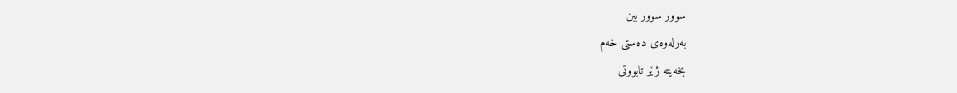سوور سوور ببن
بەرلەوەی دەستی خەم
بخەیتە ژێر تابووتی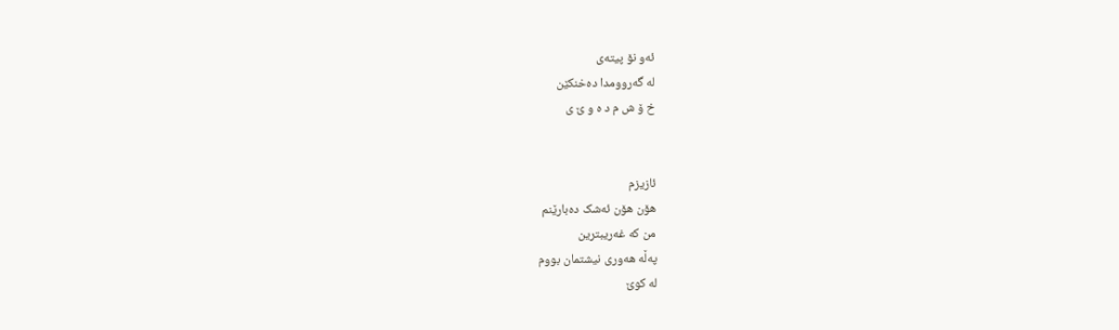ئەو نۆ پیتەی
لە گەروومدا دەخنکێن
خ ۆ ش م د ە و ێ ی


ئازیزم
ھۆن ھۆن ئەشک دەبارێنم
من کە غەریبترین
پەڵە ھەوری نیشتمان بووم
لە کوێ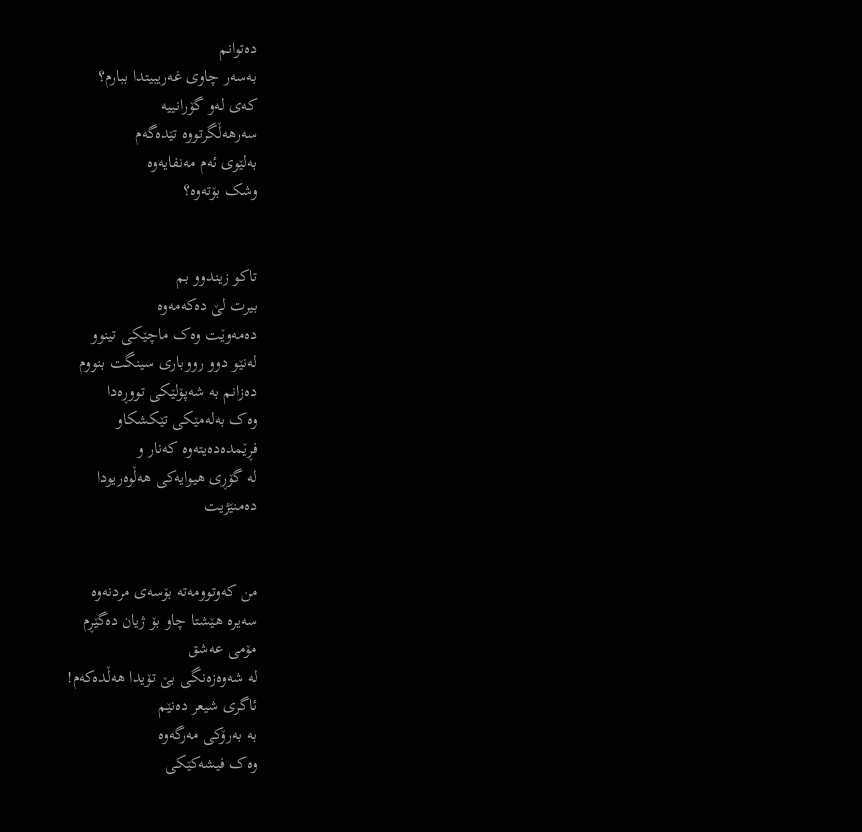دەتوانم
بەسەر چاوی غەریبیتدا ببارم؟
کەی لەو گۆرانییە
سەرھەڵگرتووە تێدەگەم
بەلێوی ئەم مەنفایەوە
وشک بۆتەوە؟


تاکو زیندوو بم
بیرت لێ دەکەمەوە
دەمەوێت وەک ماچێکی تینوو
لەنێو دوو رووباری سینگت بنووم
دەزانم بە شەپۆلێکی تووڕەدا
وەک بەلەمێکی تێکشکاو
فڕێمدەدەیتەوە کەنار و
لە گۆڕی ھیوایەکی ھەڵوەریودا
دەمنێژیت


من کەوتوومەتە بۆسەی مردنەوە
سەیرە ھێشتا چاو بۆ ژیان دەگێڕم
مۆمی عەشق
لە شەوەزەنگی بێ تۆیدا ھەڵدەکەم!
ئاگری شیعر دەنێم
بە بەرۆکی مەرگەوە
وەک فیشەکێکی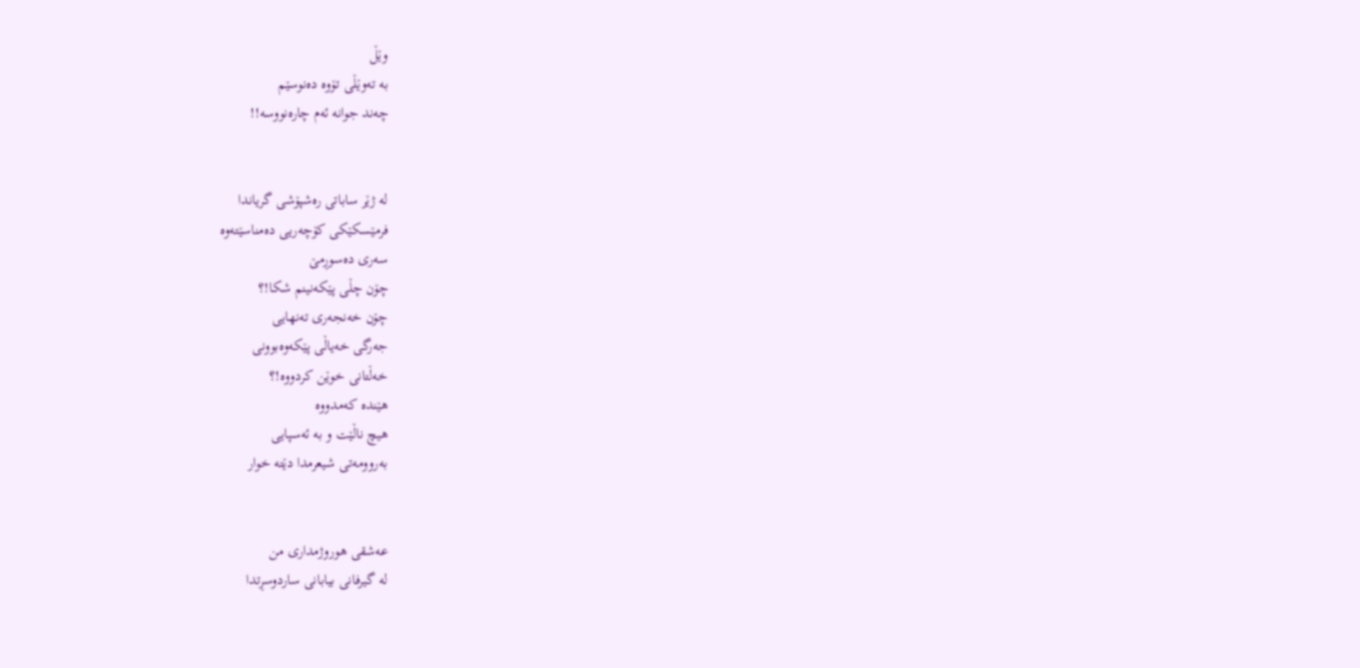وێڵ
بە تەوێڵی تۆوە دەنوسێم
چەند جوانە ئەم چارەنووسە!!


لە ژێر ساباتی رەشپۆشی گریاندا
فرمێسکێکی کۆچەریی دەمناسێتەوە
سەری دەسوڕمێ
چۆن چڵی پێکەنینم شکا!؟
چۆن خەنجەری تەنھایی
جەرگی خەیاڵی پێکەوەبوونی
خەڵتانی خوێن کردووە!؟
ھێندە کەمدووە
ھیچ ناڵێت و بە ئەسپایی
بەروومەتی شیعرمدا دێتە خوار


عەشقی ھوروژمداری من
لە گیرفانی بیابانی ساردوسڕتدا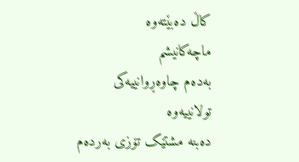کاڵ دەبێتەوە
ماچەکانیشم
بەدەم چاوەڕوانییەکی تولانییەوە
دەبنە مشتێک تۆزی بەردەم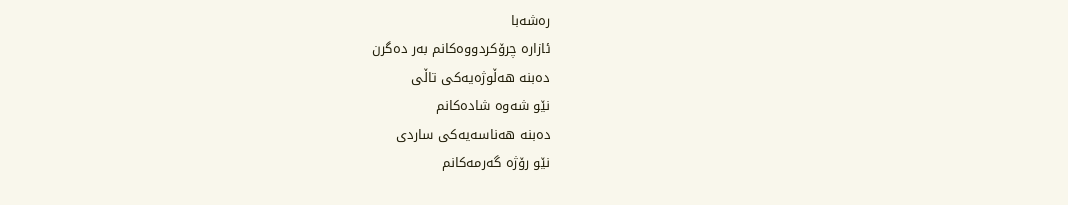رەشەبا
ئازارە چرۆکردووەکانم بەر دەگرن
دەبنە ھەڵوژەیەکی تاڵی
نێو شەوە شادەکانم
دەبنە ھەناسەیەکی ساردی
نێو رۆژە گەرمەکانم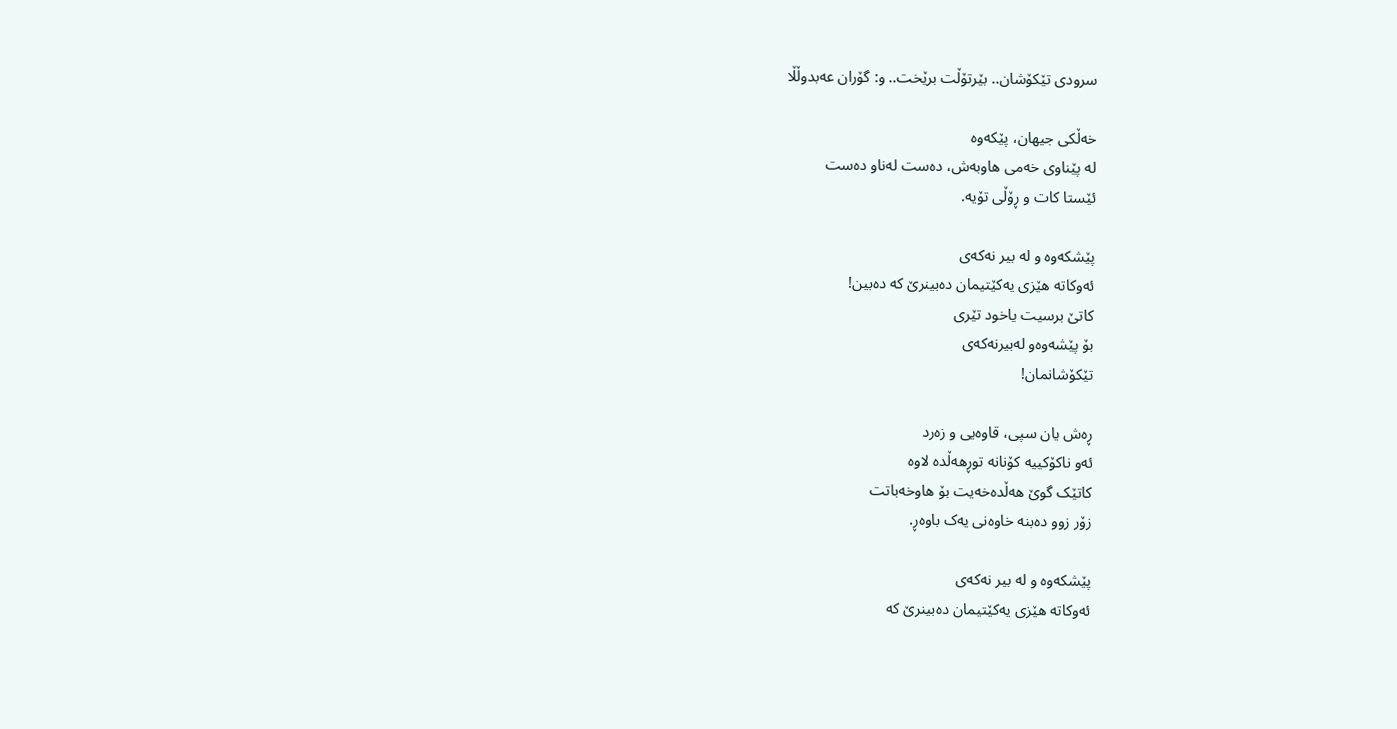سرودی تێکۆشان.. بێرتۆڵت برێخت.. و: گۆران عەبدوڵڵا

خەڵکی جیهان، پێکەوە
لە پێناوی خەمی هاوبەش، دەست لەناو دەست
ئێستا کات و ڕۆڵی تۆیە.

پێشکەوە و لە بیر نەکەی
ئەوکاتە هێزی یەکێتیمان دەبینرێ کە دەبین!
کاتێ برسیت یاخود تێری
بۆ پێشەوەو لەبیرنەکەی
تێکۆشانمان!

ڕەش یان سپی، قاوەیی و زەرد
ئەو ناکۆکییە کۆنانە توڕهەڵدە لاوە
کاتێک گوێ هەڵدەخەیت بۆ هاوخەباتت
زۆر زوو دەبنە خاوەنی یەک باوەڕ.

پێشکەوە و لە بیر نەکەی
ئەوکاتە هێزی یەکێتیمان دەبینرێ کە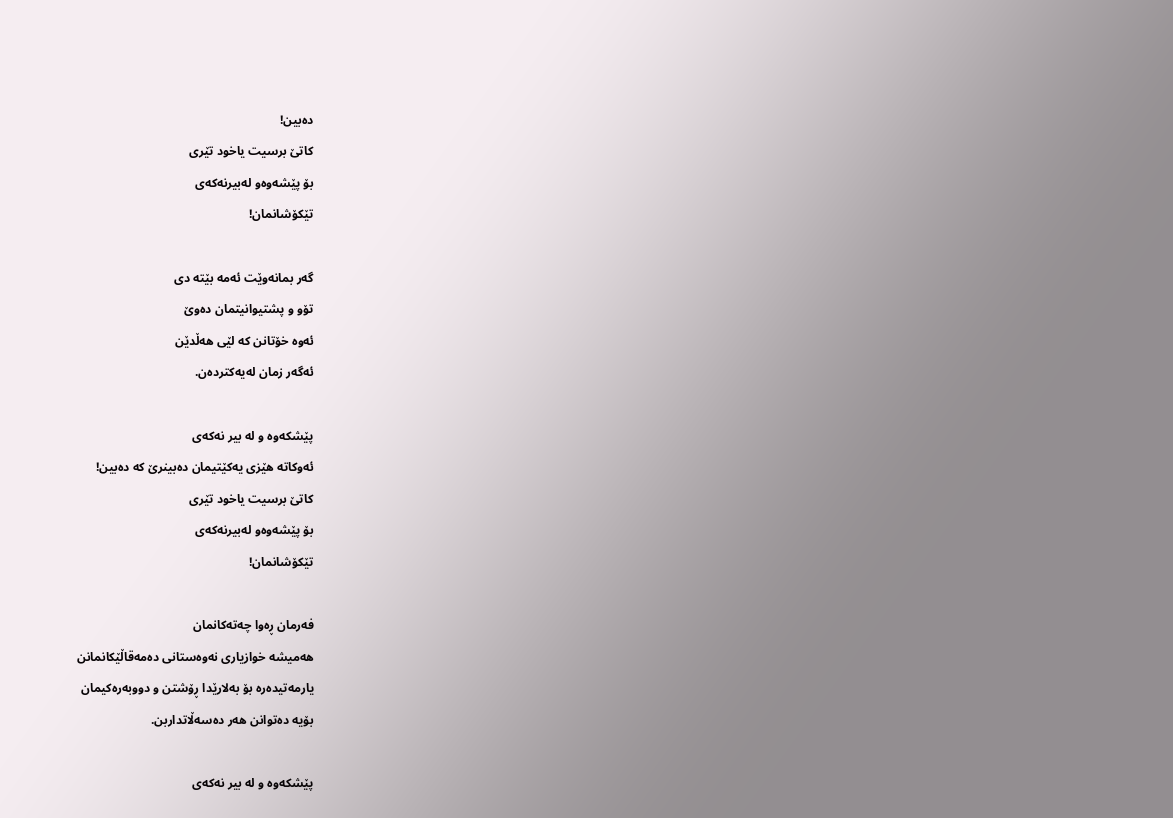دەبین!
کاتێ برسیت یاخود تێری
بۆ پێشەوەو لەبیرنەکەی
تێکۆشانمان!

گەر بمانەوێت ئەمە بێتە دی
تۆو و پشتیوانیتمان دەوێ
ئەوە خۆتانن کە لێی هەڵدێن
ئەگەر زمان لەیەکتردەن.

پێشکەوە و لە بیر نەکەی
ئەوکاتە هێزی یەکێتیمان دەبینرێ کە دەبین!
کاتێ برسیت یاخود تێری
بۆ پێشەوەو لەبیرنەکەی
تێکۆشانمان!

فەرمان ڕەوا چەتەکانمان
هەمیشە خوازیاری نەوەستانی دەمەقاڵێکانمانن
یارمەتیدەرە بۆ بەلارێدا ڕۆشتن و دووبەرەکیمان
بۆیە دەتوانن هەر دەسەڵاتداربن.

پێشکەوە و لە بیر نەکەی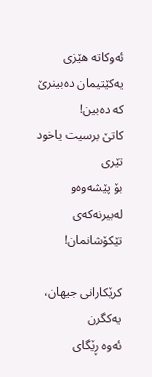ئەوکاتە هێزی یەکێتیمان دەبینرێ کە دەبین!
کاتێ برسیت یاخود تێری
بۆ پێشەوەو لەبیرنەکەی
تێکۆشانمان!

کرێکارانی جیهان، یەکگرن
ئەوە ڕێگای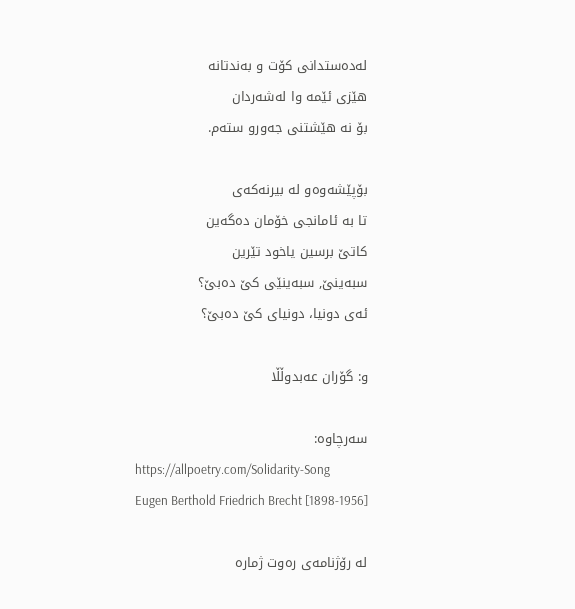لەدەستدانی کۆت و بەندتانە
هێزی ئێمە وا لەشەردان
بۆ نە هێشتنی جەورو ستەم.

بۆپێشەوەو لە بیرنەکەی
تا بە ئامانجی خۆمان دەگەین
کاتێ برسین یاخود تێرین
سبەینێ, سبەینێی کێ دەبێ؟
ئەی دونیا، دونیای کێ دەبێ؟

و: گۆران عەبدوڵڵا

سەرچاوە:
https://allpoetry.com/Solidarity-Song
Eugen Berthold Friedrich Brecht [1898-1956]

لە رۆژنامەی رەوت ژمارە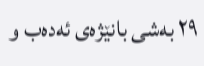٢٩ بەشی بانێژەی ئەدەب و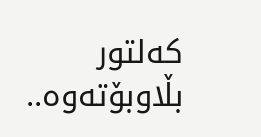کەلتور بڵاوبۆتەوە..